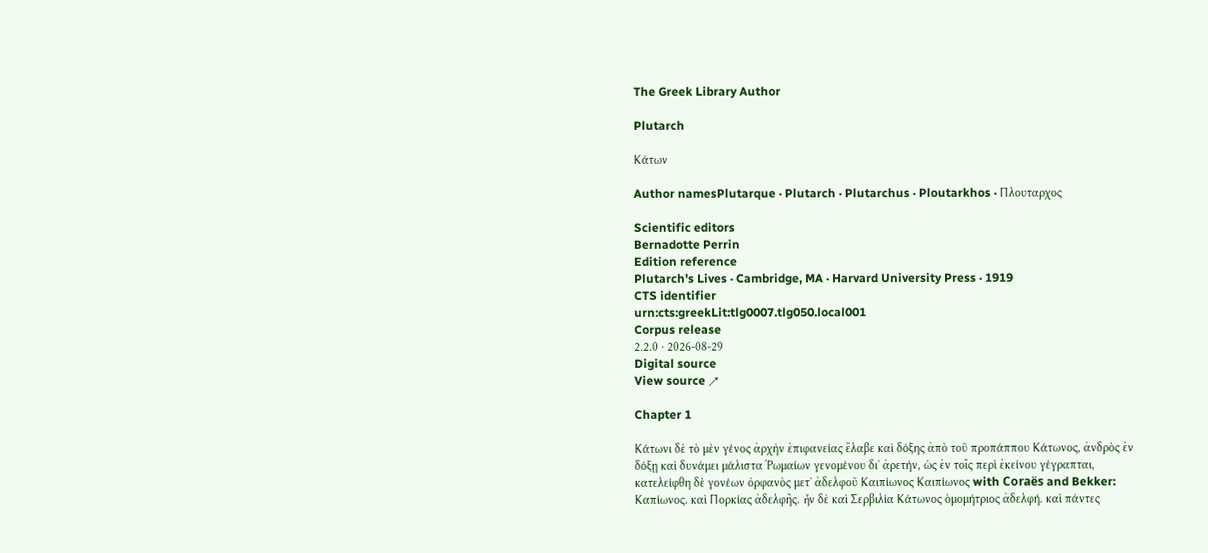The Greek Library Author

Plutarch

Κάτων

Author namesPlutarque · Plutarch · Plutarchus · Ploutarkhos · Πλουταρχος

Scientific editors
Bernadotte Perrin
Edition reference
Plutarch's Lives · Cambridge, MA · Harvard University Press · 1919
CTS identifier
urn:cts:greekLit:tlg0007.tlg050.local001
Corpus release
2.2.0 · 2026-08-29
Digital source
View source ↗

Chapter 1

Κάτωνι δὲ τὸ μὲν γένος ἀρχὴν ἐπιφανείας ἔλαβε καὶ δόξης ἀπὸ τοῦ προπάππου Κάτωνος, ἀνδρὸς ἐν δόξῃ καὶ δυνάμει μάλιστα Ῥωμαίων γενομένου διʼ ἀρετήν, ὡς ἐν τοῖς περὶ ἐκείνου γέγραπται, κατελείφθη δὲ γονέων ὀρφανὸς μετʼ ἀδελφοῦ Καιπίωνος Καιπίωνος with Coraës and Bekker: Καπίωνος. καὶ Πορκίας ἀδελφῆς. ἦν δὲ καὶ Σερβιλία Κάτωνος ὁμομήτριος ἀδελφή. καὶ πάντες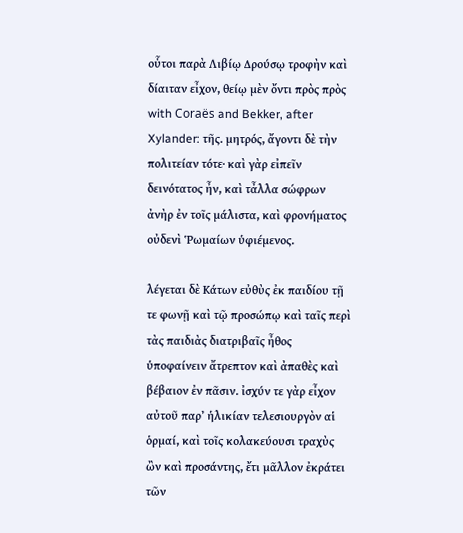οὗτοι παρὰ Λιβίῳ Δρούσῳ τροφὴν καὶ δίαιταν εἶχον, θείῳ μὲν ὄντι πρὸς πρὸς with Coraës and Bekker, after Xylander: τῆς. μητρός, ἄγοντι δὲ τὴν πολιτείαν τότε· καὶ γὰρ εἰπεῖν δεινότατος ἦν, καὶ τἆλλα σώφρων ἀνὴρ ἐν τοῖς μάλιστα, καὶ φρονήματος οὐδενὶ Ῥωμαίων ὑφιέμενος.

λέγεται δὲ Κάτων εὐθὺς ἐκ παιδίου τῇ τε φωνῇ καὶ τῷ προσώπῳ καὶ ταῖς περὶ τὰς παιδιὰς διατριβαῖς ἦθος ὑποφαίνειν ἄτρεπτον καὶ ἀπαθὲς καὶ βέβαιον ἐν πᾶσιν. ἰσχύν τε γὰρ εἶχον αὐτοῦ παρʼ ἡλικίαν τελεσιουργὸν αἱ ὁρμαί, καὶ τοῖς κολακεύουσι τραχὺς ὢν καὶ προσάντης, ἔτι μᾶλλον ἐκράτει τῶν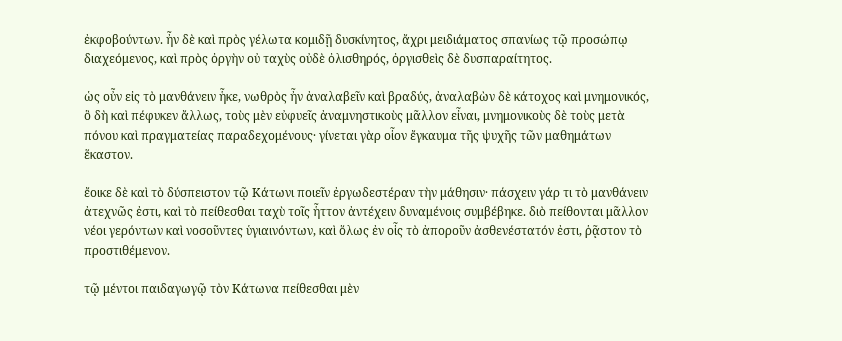ἐκφοβούντων. ἦν δὲ καὶ πρὸς γέλωτα κομιδῇ δυσκίνητος, ἄχρι μειδιάματος σπανίως τῷ προσώπῳ διαχεόμενος, καὶ πρὸς ὀργὴν οὐ ταχὺς οὐδὲ ὀλισθηρός, ὀργισθεὶς δὲ δυσπαραίτητος.

ὡς οὖν εἰς τὸ μανθάνειν ἧκε, νωθρὸς ἦν ἀναλαβεῖν καὶ βραδύς, ἀναλαβὼν δὲ κάτοχος καὶ μνημονικός, ὃ δὴ καὶ πέφυκεν ἄλλως, τοὺς μὲν εὐφυεῖς ἀναμνηστικοὺς μᾶλλον εἶναι, μνημονικοὺς δὲ τοὺς μετὰ πόνου καὶ πραγματείας παραδεχομένους· γίνεται γὰρ οἷον ἔγκαυμα τῆς ψυχῆς τῶν μαθημάτων ἕκαστον.

ἔοικε δὲ καὶ τὸ δύσπειστον τῷ Κάτωνι ποιεῖν ἐργωδεστέραν τὴν μάθησιν· πάσχειν γάρ τι τὸ μανθάνειν ἀτεχνῶς ἐστι, καὶ τὸ πείθεσθαι ταχὺ τοῖς ἧττον ἀντέχειν δυναμένοις συμβέβηκε. διὸ πείθονται μᾶλλον νέοι γερόντων καὶ νοσοῦντες ὑγιαινόντων, καὶ ὅλως ἐν οἷς τὸ ἀποροῦν ἀσθενέστατόν ἐστι, ῥᾷστον τὸ προστιθέμενον.

τῷ μέντοι παιδαγωγῷ τὸν Κάτωνα πείθεσθαι μὲν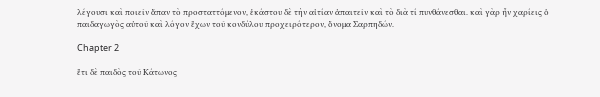λέγουσι καὶ ποιεῖν ἅπαν τὸ προσταττόμενον, ἑκάστου δὲ τὴν αἰτίαν ἀπαιτεῖν καὶ τὸ διὰ τί πυνθάνεσθαι. καὶ γὰρ ἦν χαρίεις ὁ παιδαγωγὸς αὐτοῦ καὶ λόγον ἔχων τοῦ κονδύλου προχειρότερον, ὄνομα Σαρπηδών.

Chapter 2

ἔτι δὲ παιδὸς τοῦ Κάτωνος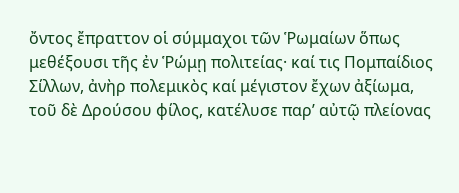ὄντος ἔπραττον οἱ σύμμαχοι τῶν Ῥωμαίων ὅπως μεθέξουσι τῆς ἐν Ῥώμῃ πολιτείας· καί τις Πομπαίδιος Σίλλων, ἀνὴρ πολεμικὸς καί μέγιστον ἔχων ἀξίωμα, τοῦ δὲ Δρούσου φίλος, κατέλυσε παρʼ αὐτῷ πλείονας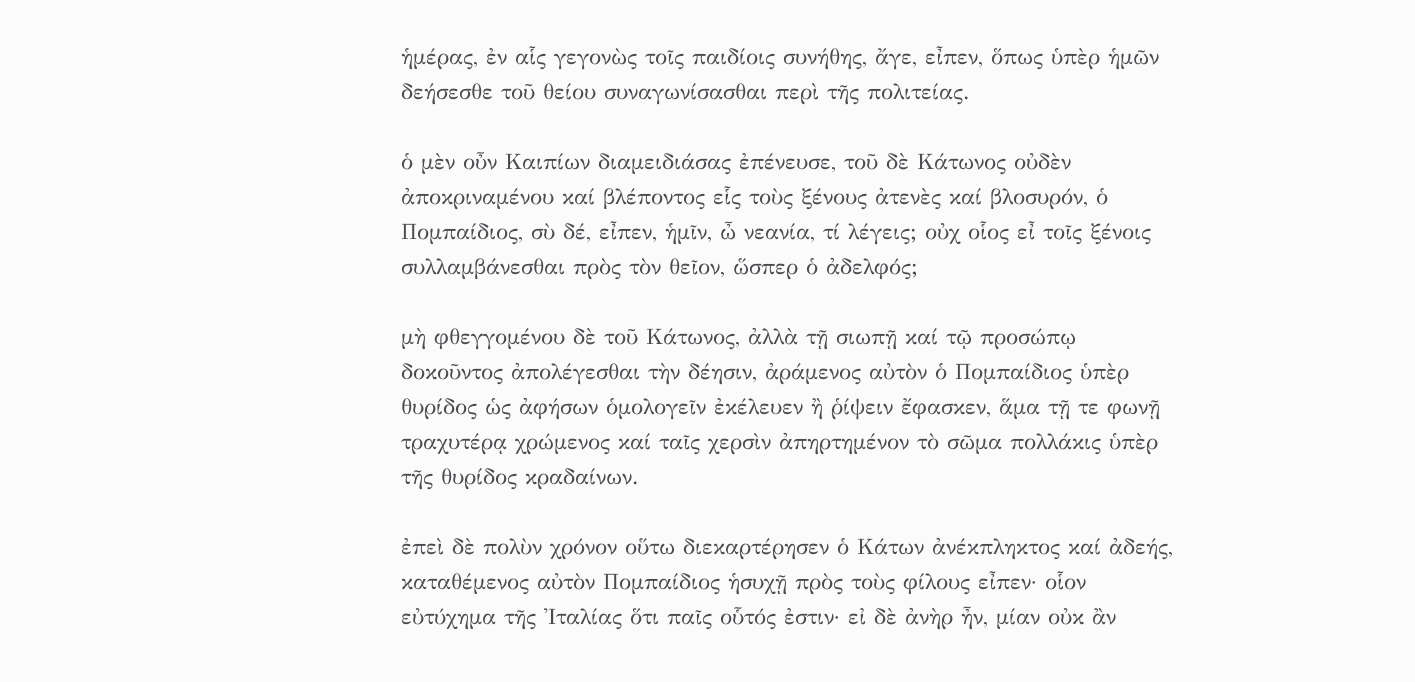ἡμέρας, ἐν αἷς γεγονὼς τοῖς παιδίοις συνήθης, ἄγε, εἶπεν, ὅπως ὑπὲρ ἡμῶν δεήσεσθε τοῦ θείου συναγωνίσασθαι περὶ τῆς πολιτείας.

ὁ μὲν οὖν Καιπίων διαμειδιάσας ἐπένευσε, τοῦ δὲ Κάτωνος οὐδὲν ἀποκριναμένου καί βλέποντος εἷς τοὺς ξένους ἀτενὲς καί βλοσυρόν, ὁ Πομπαίδιος, σὺ δέ, εἶπεν, ἡμῖν, ὦ νεανία, τί λέγεις; οὐχ οἷος εἶ τοῖς ξένοις συλλαμβάνεσθαι πρὸς τὸν θεῖον, ὥσπερ ὁ ἀδελφός;

μὴ φθεγγομένου δὲ τοῦ Κάτωνος, ἀλλὰ τῇ σιωπῇ καί τῷ προσώπῳ δοκοῦντος ἀπολέγεσθαι τὴν δέησιν, ἀράμενος αὐτὸν ὁ Πομπαίδιος ὑπὲρ θυρίδος ὡς ἀφήσων ὁμολογεῖν ἐκέλευεν ἢ ῥίψειν ἔφασκεν, ἅμα τῇ τε φωνῇ τραχυτέρᾳ χρώμενος καί ταῖς χερσὶν ἀπηρτημένον τὸ σῶμα πολλάκις ὑπὲρ τῆς θυρίδος κραδαίνων.

ἐπεὶ δὲ πολὺν χρόνον οὕτω διεκαρτέρησεν ὁ Κάτων ἀνέκπληκτος καί ἀδεής, καταθέμενος αὐτὸν Πομπαίδιος ἡσυχῇ πρὸς τοὺς φίλους εἶπεν· οἷον εὐτύχημα τῆς Ἰταλίας ὅτι παῖς οὗτός ἐστιν· εἰ δὲ ἀνὴρ ἦν, μίαν οὐκ ἂν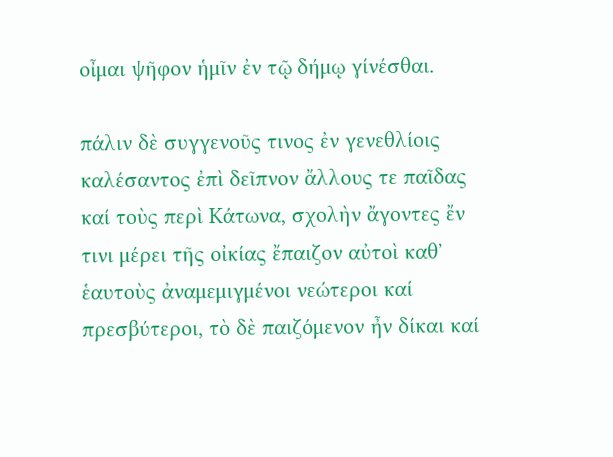οἶμαι ψῆφον ἡμῖν ἐν τῷ δήμῳ γίνέσθαι.

πάλιν δὲ συγγενοῦς τινος ἐν γενεθλίοις καλέσαντος ἐπὶ δεῖπνον ἄλλους τε παῖδας καί τοὺς περὶ Κάτωνα, σχολὴν ἄγοντες ἔν τινι μέρει τῆς οἰκίας ἔπαιζον αὐτοὶ καθʼ ἑαυτοὺς ἀναμεμιγμένοι νεώτεροι καί πρεσβύτεροι, τὸ δὲ παιζόμενον ἦν δίκαι καί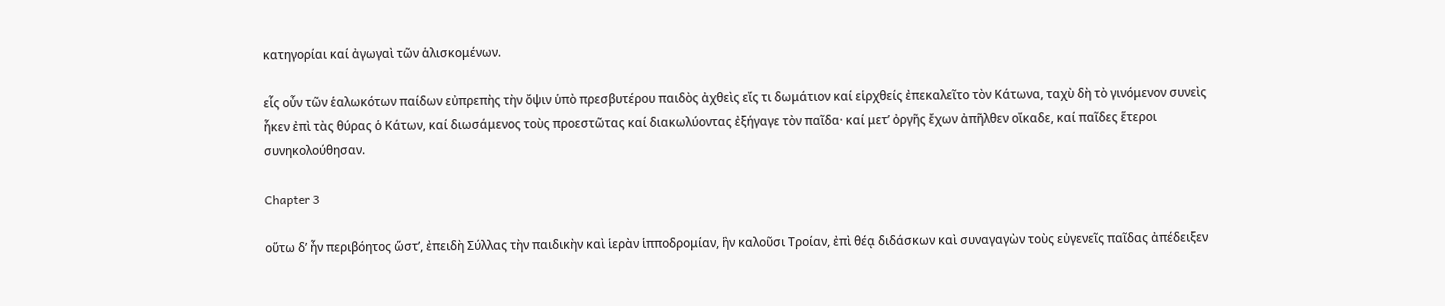κατηγορίαι καί ἀγωγαὶ τῶν ἁλισκομένων.

εἷς οὖν τῶν ἑαλωκότων παίδων εὐπρεπὴς τὴν ὄψιν ὑπὸ πρεσβυτέρου παιδὸς ἀχθεὶς εἴς τι δωμάτιον καί εἱρχθείς ἐπεκαλεῖτο τὸν Κάτωνα, ταχὺ δὴ τὸ γινόμενον συνεὶς ἧκεν ἐπὶ τὰς θύρας ὁ Κάτων, καί διωσάμενος τοὺς προεστῶτας καί διακωλύοντας ἐξήγαγε τὸν παῖδα· καί μετʼ ὀργῆς ἔχων ἀπῆλθεν οἴκαδε, καί παῖδες ἕτεροι συνηκολούθησαν.

Chapter 3

οὕτω δʼ ἦν περιβόητος ὥστʼ, ἐπειδὴ Σύλλας τὴν παιδικὴν καὶ ἱερὰν ἱπποδρομίαν, ἣν καλοῦσι Τροίαν, ἐπὶ θέᾳ διδάσκων καὶ συναγαγὼν τοὺς εὐγενεῖς παῖδας ἀπέδειξεν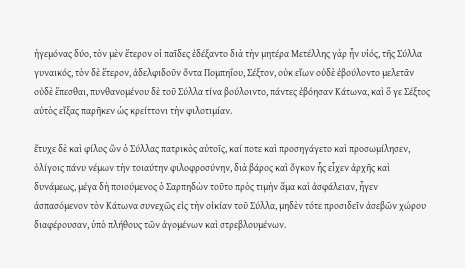ἡγεμόνας δύο, τὸν μὲν ἕτερον οἱ παῖδες ἐδέξαντο διὰ τὴν μητέρα Μετέλλης γὰρ ἦν υἱός, τῆς Σύλλα γυναικός, τὸν δὲ ἕτερον, ἀδελφιδοῦν ὄντα Πομπηΐου, Σέξτον, οὐκ εἴων οὐδὲ ἐβούλοντο μελετᾶν οὐδὲ ἕπεσθαι, πυνθανομένου δὲ τοῦ Σύλλα τίνα βούλοιντο, πάντες ἐβόησαν Κάτωνα, καὶ ὅ γε Σέξτος αὐτὸς εἴξας παρῆκεν ὡς κρείττονι τὴν φιλοτιμίαν.

ἔτυχε δὲ καὶ φίλος ὢν ὁ Σύλλας πατρικὸς αὐτοῖς, καί ποτε καὶ προσηγάγετο καὶ προσωμίλησεν, ὀλίγοις πάνυ νέμων τὴν τοιαύτην φιλοφροσύνην, διὰ βάρος καὶ ὄγκον ἧς εἶχεν ἀρχῆς καὶ δυνάμεως, μέγα δὴ ποιούμενος ὁ Σαρπηδὼν τοῦτο πρὸς τιμὴν ἅμα καὶ ἀσφάλειαν, ἦγεν ἀσπασόμενον τὸν Κάτωνα συνεχῶς εἰς τὴν οἰκίαν τοῦ Σύλλα, μηδὲν τότε προσιδεῖν ἀσεβῶν χώρου διαφέρουσαν, ὑπὸ πλήθους τῶν ἀγομένων καὶ στρεβλουμένων.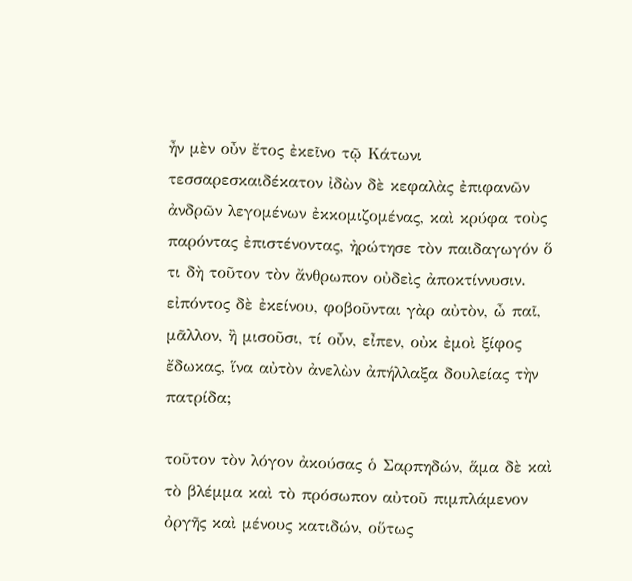ἦν μὲν οὖν ἔτος ἐκεῖνο τῷ Κάτωνι τεσσαρεσκαιδέκατον ἰδὼν δὲ κεφαλὰς ἐπιφανῶν ἀνδρῶν λεγομένων ἐκκομιζομένας, καὶ κρύφα τοὺς παρόντας ἐπιστένοντας, ἠρώτησε τὸν παιδαγωγόν ὅ τι δὴ τοῦτον τὸν ἄνθρωπον οὐδεὶς ἀποκτίννυσιν. εἰπόντος δὲ ἐκείνου, φοβοῦνται γὰρ αὐτὸν, ὦ παῖ, μᾶλλον, ἢ μισοῦσι, τί οὖν, εἶπεν, οὐκ ἐμοὶ ξίφος ἔδωκας, ἵνα αὐτὸν ἀνελὼν ἀπήλλαξα δουλείας τὴν πατρίδα;

τοῦτον τὸν λόγον ἀκούσας ὁ Σαρπηδών, ἅμα δὲ καὶ τὸ βλέμμα καὶ τὸ πρόσωπον αὐτοῦ πιμπλάμενον ὀργῆς καὶ μένους κατιδών, οὕτως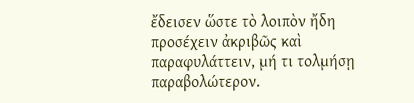ἔδεισεν ὥστε τὸ λοιπὸν ἤδη προσέχειν ἀκριβῶς καὶ παραφυλάττειν, μή τι τολμήσῃ παραβολώτερον.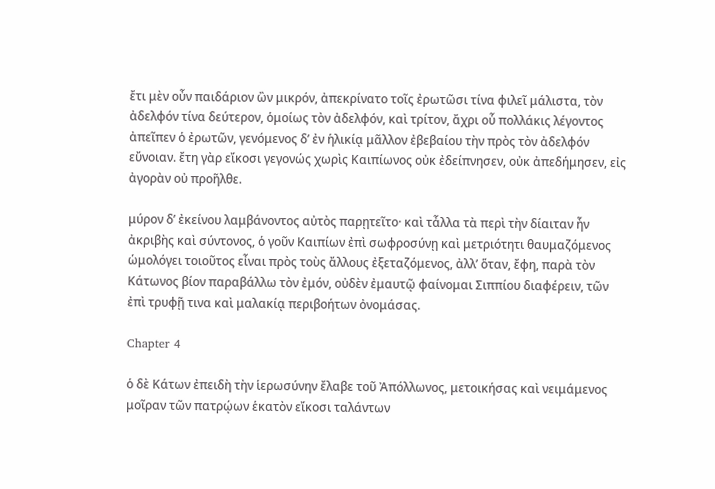ἔτι μὲν οὖν παιδάριον ὢν μικρόν, ἀπεκρίνατο τοῖς ἐρωτῶσι τίνα φιλεῖ μάλιστα, τὸν ἀδελφόν τίνα δεύτερον, ὁμοίως τὸν ἀδελφόν, καὶ τρίτον, ἄχρι οὗ πολλάκις λέγοντος ἀπεῖπεν ὁ ἐρωτῶν, γενόμενος δʼ ἐν ἡλικίᾳ μᾶλλον ἐβεβαίου τὴν πρὸς τὸν ἀδελφόν εὔνοιαν. ἔτη γὰρ εἴκοσι γεγονώς χωρὶς Καιπίωνος οὐκ ἐδείπνησεν, οὐκ ἀπεδήμησεν, εἰς ἀγορὰν οὐ προῆλθε.

μύρον δʼ ἐκείνου λαμβάνοντος αὐτὸς παρῃτεῖτο· καὶ τἆλλα τὰ περὶ τὴν δίαιταν ἦν ἀκριβὴς καὶ σύντονος, ὁ γοῦν Καιπίων ἐπὶ σωφροσύνῃ καὶ μετριότητι θαυμαζόμενος ὡμολόγει τοιοῦτος εἶναι πρὸς τοὺς ἄλλους ἐξεταζόμενος, ἀλλʼ ὅταν, ἔφη, παρὰ τὸν Κάτωνος βίον παραβάλλω τὸν ἐμόν, οὐδὲν ἐμαυτῷ φαίνομαι Σιππίου διαφέρειν, τῶν ἐπὶ τρυφῇ τινα καὶ μαλακίᾳ περιβοήτων ὀνομάσας.

Chapter 4

ὁ δὲ Κάτων ἐπειδὴ τὴν ἱερωσύνην ἔλαβε τοῦ Ἀπόλλωνος, μετοικήσας καὶ νειμάμενος μοῖραν τῶν πατρῴων ἑκατὸν εἴκοσι ταλάντων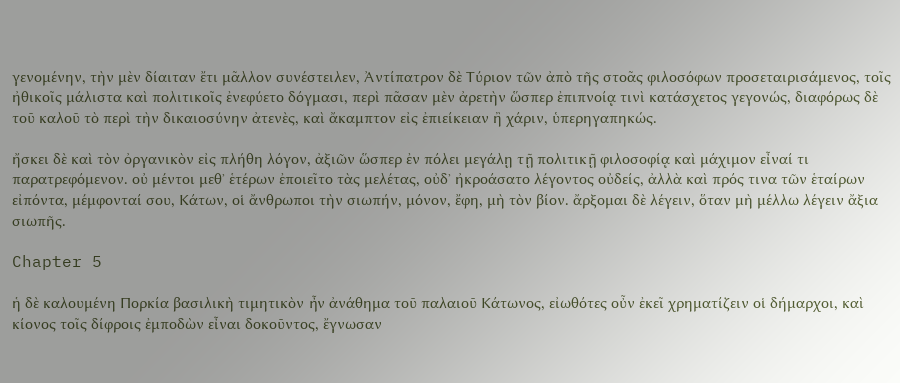γενομένην, τὴν μὲν δίαιταν ἔτι μᾶλλον συνέστειλεν, Ἀντίπατρον δὲ Τύριον τῶν ἀπὸ τῆς στοᾶς φιλοσόφων προσεταιρισάμενος, τοῖς ἠθικοῖς μάλιστα καὶ πολιτικοῖς ἐνεφύετο δόγμασι, περὶ πᾶσαν μὲν ἀρετὴν ὥσπερ ἐπιπνοίᾳ τινὶ κατάσχετος γεγονώς, διαφόρως δὲ τοῦ καλοῦ τὸ περὶ τὴν δικαιοσύνην ἀτενὲς, καὶ ἄκαμπτον εἰς ἐπιείκειαν ἢ χάριν, ὑπερηγαπηκώς.

ἤσκει δὲ καὶ τὸν ὀργανικὸν εἰς πλήθη λόγον, ἀξιῶν ὥσπερ ἐν πόλει μεγάλῃ τῇ πολιτικῇ φιλοσοφίᾳ καὶ μάχιμον εἶναί τι παρατρεφόμενον. οὐ μέντοι μεθʼ ἑτέρων ἐποιεῖτο τὰς μελέτας, οὐδʼ ἠκροάσατο λέγοντος οὐδείς, ἀλλὰ καὶ πρός τινα τῶν ἑταίρων εἰπόντα, μέμφονταί σου, Κάτων, οἱ ἄνθρωποι τὴν σιωπήν, μόνον, ἔφη, μὴ τὸν βίον. ἄρξομαι δὲ λέγειν, ὅταν μὴ μέλλω λέγειν ἄξια σιωπῆς.

Chapter 5

ἡ δὲ καλουμένη Πορκία βασιλικὴ τιμητικὸν ἦν ἀνάθημα τοῦ παλαιοῦ Κάτωνος, εἰωθότες οὖν ἐκεῖ χρηματίζειν οἱ δήμαρχοι, καὶ κίονος τοῖς δίφροις ἐμποδὼν εἶναι δοκοῦντος, ἔγνωσαν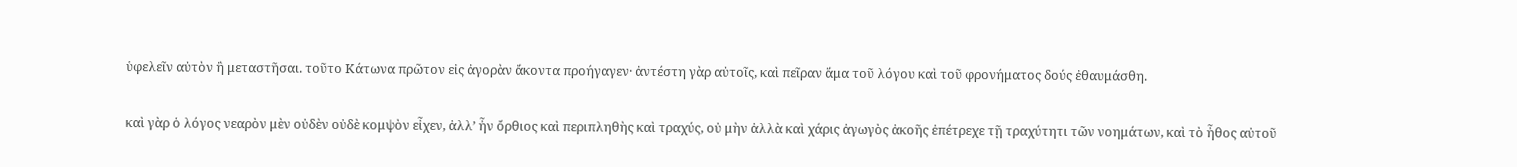ὑφελεῖν αὐτὸν ἢ μεταστῆσαι. τοῦτο Κάτωνα πρῶτον εἰς ἀγορὰν ἄκοντα προήγαγεν· ἀντέστη γὰρ αὐτοῖς, καὶ πεῖραν ἅμα τοῦ λόγου καὶ τοῦ φρονήματος δούς ἐθαυμάσθη.

καὶ γὰρ ὁ λόγος νεαρὸν μὲν οὐδὲν οὐδὲ κομψὸν εἶχεν, ἀλλʼ ἦν ὄρθιος καὶ περιπληθὴς καὶ τραχύς, οὐ μὴν ἀλλὰ καὶ χάρις ἀγωγὸς ἀκοῆς ἐπέτρεχε τῇ τραχύτητι τῶν νοημάτων, καὶ τὸ ἦθος αὐτοῦ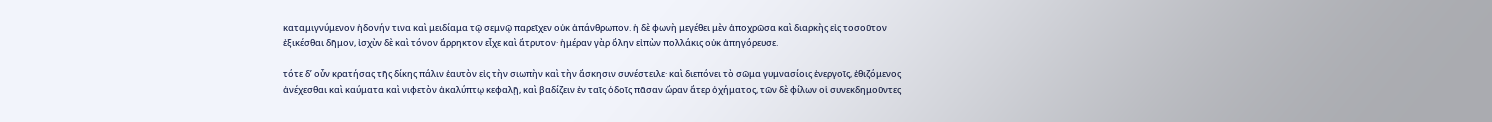καταμιγνύμενον ἡδονήν τινα καὶ μειδίαμα τῷ σεμνῷ παρεῖχεν οὐκ ἀπάνθρωπον. ἡ δὲ φωνὴ μεγέθει μὲν ἀποχρῶσα καὶ διαρκὴς εἰς τοσοῦτον ἐξικέσθαι δῆμον, ἰσχὺν δὲ καὶ τόνον ἄρρηκτον εἶχε καὶ ἄτρυτον· ἡμέραν γὰρ ὅλην εἰπὼν πολλάκις οὐκ ἀπηγόρευσε.

τότε δʼ οὖν κρατήσας τῆς δίκης πάλιν ἑαυτὸν εἰς τὴν σιωπὴν καὶ τὴν ἄσκησιν συνέστειλε· καὶ διεπόνει τὸ σῶμα γυμνασίοις ἐνεργοῖς, ἐθιζόμενος ἀνέχεσθαι καὶ καύματα καὶ νιφετὸν ἀκαλύπτῳ κεφαλῇ, καὶ βαδίζειν ἐν ταῖς ὁδοῖς πᾶσαν ὥραν ἄτερ ὀχήματος, τῶν δὲ φίλων οἱ συνεκδημοῦντες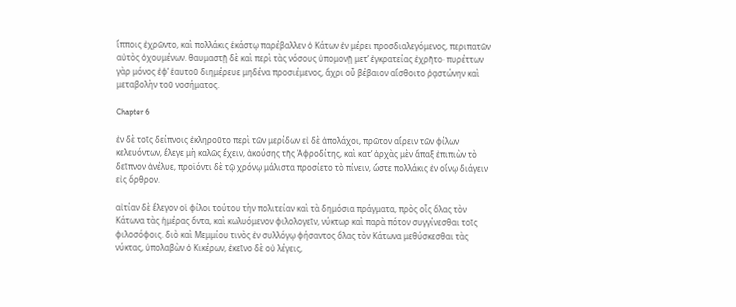ἵπποις ἐχρῶντο, καὶ πολλάκις ἑκάστῳ παρέβαλλεν ὁ Κάτων ἐν μέρει προσδιαλεγόμενος, περιπατῶν αὐτὸς ὀχουμένων. θαυμαστῇ δὲ καὶ περὶ τὰς νόσους ὑπομονῇ μετʼ ἐγκρατείας ἐχρῆτο· πυρέττων γὰρ μόνος ἐφʼ ἑαυτοῦ διημέρευε μηδένα προσιέμενος, ἄχρι οὗ βέβαιον αἴσθοιτο ῥᾳστώνην καὶ μεταβολὴν τοῦ νοσήματος.

Chapter 6

ἐν δὲ τοῖς δείπνοις ἐκληροῦτο περὶ τῶν μερίδων εἰ δὲ ἀπολάχοι, πρῶτον αἴρειν τῶν φίλων κελευόντων, ἔλεγε μὴ καλῶς ἔχειν, ἀκούσης τῆς Ἀφροδίτης, καὶ κατʼ ἀρχὰς μὲν ἅπαξ ἐπιπιὼν τὸ δεῖπνον ἀνέλυε, προϊόντι δὲ τῷ χρόνῳ μάλιστα προσίετο τὸ πίνειν, ὥστε πολλάκις ἐν οἴνῳ διάγειν εἰς ὄρθρον.

αἰτίαν δὲ ἔλεγον οἱ φίλοι τούτου τὴν πολιτείαν καὶ τὰ δημόσια πράγματα, πρὸς οἷς ὅλας τὸν Κάτωνα τὰς ἡμέρας ὄντα, καὶ κωλυόμενον φιλολογεῖν, νύκτωρ καὶ παρὰ πότον συγγίνεσθαι τοῖς φιλοσόφοις. διὸ καὶ Μεμμίου τινὸς ἐν συλλόγῳ φήσαντος ὅλας τὸν Κάτωνα μεθύσκεσθαι τὰς νύκτας, ὑπολαβὼν ὁ Κικέρων, ἐκεῖνο δὲ οὐ λέγεις,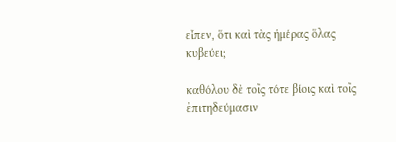εἶπεν, ὅτι καὶ τὰς ἡμέρας ὅλας κυβεύει;

καθόλου δὲ τοῖς τότε βίοις καὶ τοῖς ἐπιτηδεύμασιν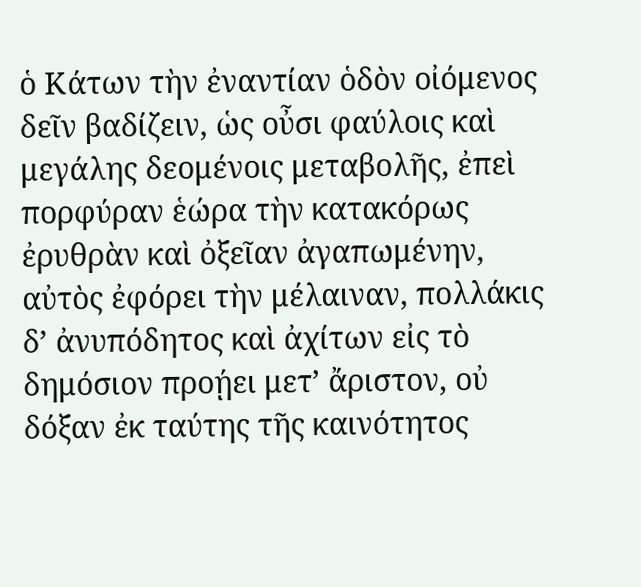ὁ Κάτων τὴν ἐναντίαν ὁδὸν οἰόμενος δεῖν βαδίζειν, ὡς οὖσι φαύλοις καὶ μεγάλης δεομένοις μεταβολῆς, ἐπεὶ πορφύραν ἑώρα τὴν κατακόρως ἐρυθρὰν καὶ ὀξεῖαν ἀγαπωμένην, αὐτὸς ἐφόρει τὴν μέλαιναν, πολλάκις δʼ ἀνυπόδητος καὶ ἀχίτων εἰς τὸ δημόσιον προῄει μετʼ ἄριστον, οὐ δόξαν ἐκ ταύτης τῆς καινότητος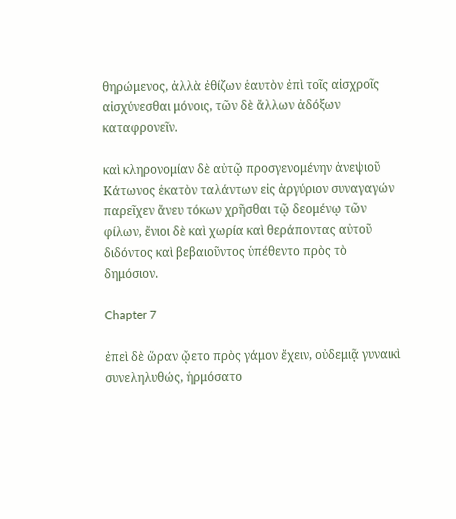θηρώμενος, ἀλλὰ ἐθίζων ἑαυτὸν ἐπὶ τοῖς αἰσχροῖς αἰσχύνεσθαι μόνοις, τῶν δὲ ἄλλων ἀδόξων καταφρονεῖν.

καὶ κληρονομίαν δὲ αὐτῷ προσγενομένην ἀνεψιοῦ Κάτωνος ἑκατὸν ταλάντων εἰς ἀργύριον συναγαγών παρεῖχεν ἄνευ τόκων χρῆσθαι τῷ δεομένῳ τῶν φίλων, ἔνιοι δὲ καὶ χωρία καὶ θεράποντας αὐτοῦ διδόντος καὶ βεβαιοῦντος ὑπέθεντο πρὸς τὸ δημόσιον.

Chapter 7

ἐπεὶ δὲ ὥραν ᾤετο πρὸς γάμον ἔχειν, οὐδεμιᾷ γυναικὶ συνεληλυθώς, ἡρμόσατο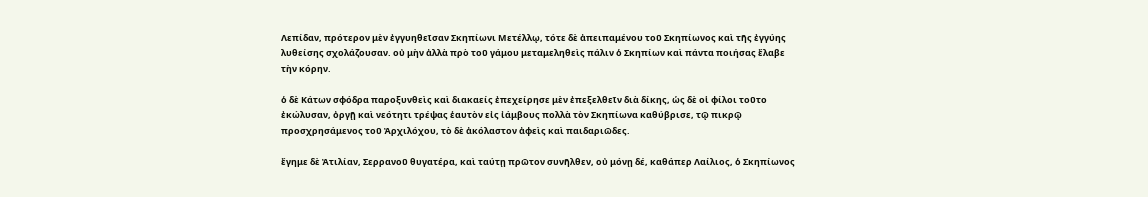Λεπίδαν, πρότερον μὲν ἐγγυηθεῖσαν Σκηπίωνι Μετέλλῳ, τότε δὲ ἀπειπαμένου τοῦ Σκηπίωνος καὶ τῆς ἐγγύης λυθείσης σχολάζουσαν. οὐ μὴν ἀλλὰ πρὸ τοῦ γάμου μεταμεληθεὶς πάλιν ὁ Σκηπίων καὶ πάντα ποιήσας ἔλαβε τὴν κόρην.

ὁ δὲ Κάτων σφόδρα παροξυνθεὶς καὶ διακαείς ἐπεχείρησε μὲν ἐπεξελθεῖν διὰ δίκης, ὡς δὲ οἱ φίλοι τοῦτο ἐκώλυσαν, ὀργῇ καὶ νεότητι τρέψας ἑαυτὸν εἰς ἰάμβους πολλὰ τὸν Σκηπίωνα καθύβρισε, τῷ πικρῷ προσχρησάμενος τοῦ Ἀρχιλόχου, τὸ δὲ ἀκόλαστον ἀφεὶς καὶ παιδαριῶδες.

ἔγημε δὲ Ἀτιλίαν, Σερρανοῦ θυγατέρα, καὶ ταύτῃ πρῶτον συνῆλθεν, οὐ μόνῃ δέ, καθάπερ Λαίλιος, ὁ Σκηπίωνος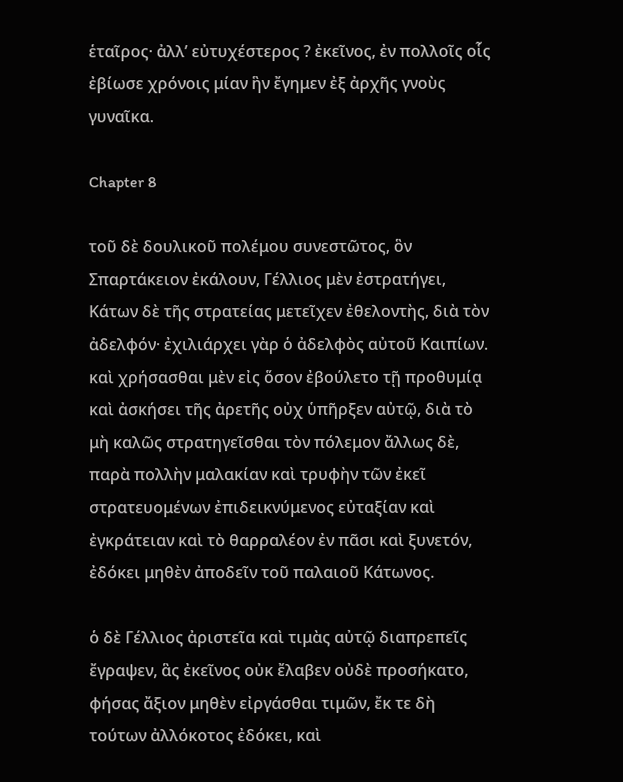ἑταῖρος· ἀλλʼ εὐτυχέστερος ? ἐκεῖνος, ἐν πολλοῖς οἷς ἐβίωσε χρόνοις μίαν ἣν ἔγημεν ἐξ ἀρχῆς γνοὺς γυναῖκα.

Chapter 8

τοῦ δὲ δουλικοῦ πολέμου συνεστῶτος, ὃν Σπαρτάκειον ἐκάλουν, Γέλλιος μὲν ἐστρατήγει, Κάτων δὲ τῆς στρατείας μετεῖχεν ἐθελοντὴς, διὰ τὸν ἀδελφόν· ἐχιλιάρχει γὰρ ὁ ἀδελφὸς αὐτοῦ Καιπίων. καὶ χρήσασθαι μὲν εἰς ὅσον ἐβούλετο τῇ προθυμίᾳ καὶ ἀσκήσει τῆς ἀρετῆς οὐχ ὑπῆρξεν αὐτῷ, διὰ τὸ μὴ καλῶς στρατηγεῖσθαι τὸν πόλεμον ἄλλως δὲ, παρὰ πολλὴν μαλακίαν καὶ τρυφὴν τῶν ἐκεῖ στρατευομένων ἐπιδεικνύμενος εὐταξίαν καὶ ἐγκράτειαν καὶ τὸ θαρραλέον ἐν πᾶσι καὶ ξυνετόν, ἐδόκει μηθὲν ἀποδεῖν τοῦ παλαιοῦ Κάτωνος.

ὁ δὲ Γέλλιος ἀριστεῖα καὶ τιμὰς αὐτῷ διαπρεπεῖς ἔγραψεν, ἃς ἐκεῖνος οὐκ ἔλαβεν οὐδὲ προσήκατο, φήσας ἄξιον μηθὲν εἰργάσθαι τιμῶν, ἔκ τε δὴ τούτων ἀλλόκοτος ἐδόκει, καὶ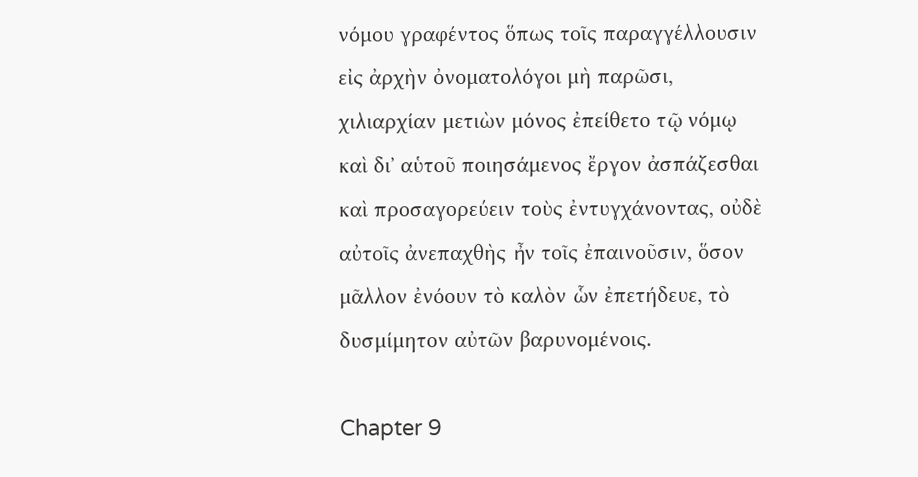νόμου γραφέντος ὅπως τοῖς παραγγέλλουσιν εἰς ἀρχὴν ὀνοματολόγοι μὴ παρῶσι, χιλιαρχίαν μετιὼν μόνος ἐπείθετο τῷ νόμῳ καὶ διʼ αὑτοῦ ποιησάμενος ἔργον ἀσπάζεσθαι καὶ προσαγορεύειν τοὺς ἐντυγχάνοντας, οὐδὲ αὐτοῖς ἀνεπαχθὴς ἦν τοῖς ἐπαινοῦσιν, ὅσον μᾶλλον ἐνόουν τὸ καλὸν ὧν ἐπετήδευε, τὸ δυσμίμητον αὐτῶν βαρυνομένοις.

Chapter 9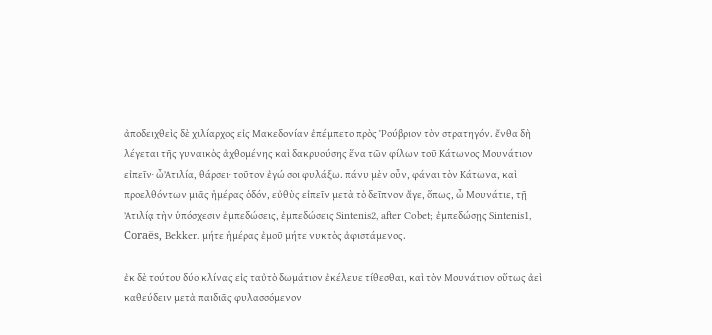ἀποδειχθεὶς δὲ χιλίαρχος εἰς Μακεδονίαν ἐπέμπετο πρὸς Ῥούβριον τὸν στρατηγόν. ἔνθα δὴ λέγεται τῆς γυναικὸς ἀχθομένης καὶ δακρυούσης ἕνα τῶν φίλων τοῦ Κάτωνος Μουνάτιον εἰπεῖν· ὦἈτιλία, θάρσει· τοῦτον ἐγώ σοι φυλάξω. πάνυ μὲν οὖν, φάναι τὸν Κάτωνα, καὶ προελθόντων μιᾶς ἡμέρας ὁδόν, εὐθὺς εἰπεῖν μετὰ τὸ δεῖπνον ἄγε, ὅπως, ὦ Μουνάτιε, τῇ Ἀτιλίᾳ τὴν ὑπόσχεσιν ἐμπεδώσεις, ἐμπεδώσεις Sintenis2, after Cobet; ἐμπεδώσῃς Sintenis1, Coraës, Bekker. μήτε ἡμέρας ἐμοῦ μήτε νυκτὸς ἀφιστάμενος.

ἐκ δὲ τούτου δύο κλίνας εἰς ταὐτὸ δωμάτιον ἐκέλευε τίθεσθαι, καὶ τὸν Μουνάτιον οὕτως ἀεὶ καθεύδειν μετὰ παιδιᾶς φυλασσόμενον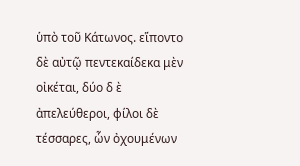ὑπὸ τοῦ Κάτωνος. εἵποντο δὲ αὐτῷ πεντεκαίδεκα μὲν οἰκέται, δύο δ ὲ ἀπελεύθεροι, φίλοι δὲ τέσσαρες, ὧν ὀχουμένων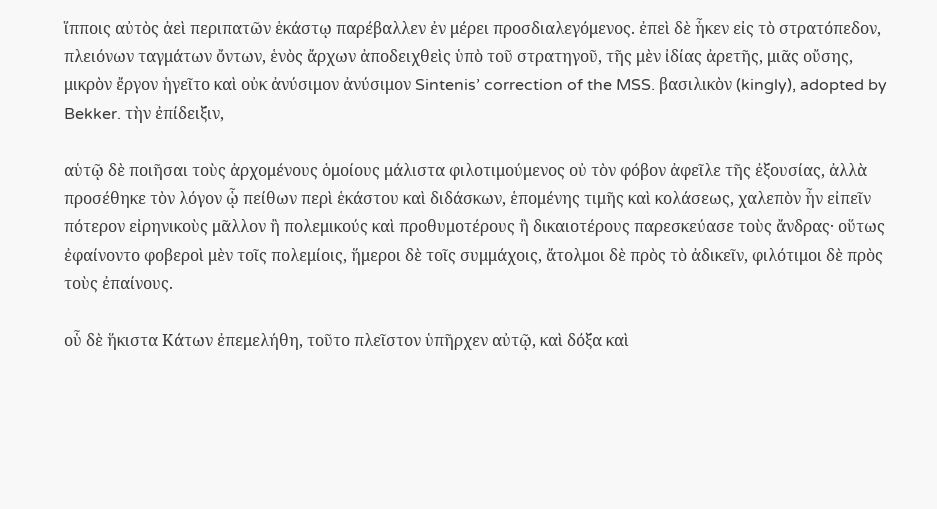ἵπποις αὐτὸς ἀεὶ περιπατῶν ἑκάστῳ παρέβαλλεν ἐν μέρει προσδιαλεγόμενος. ἐπεὶ δὲ ἧκεν εἰς τὸ στρατόπεδον, πλειόνων ταγμάτων ὄντων, ἑνὸς ἄρχων ἀποδειχθεὶς ὑπὸ τοῦ στρατηγοῦ, τῆς μὲν ἰδίας ἀρετῆς, μιᾶς οὔσης, μικρὸν ἔργον ἡγεῖτο καὶ οὐκ ἀνύσιμον ἀνύσιμον Sintenis’ correction of the MSS. βασιλικὸν (kingly), adopted by Bekker. τὴν ἐπίδειξιν,

αὑτῷ δὲ ποιῆσαι τοὺς ἀρχομένους ὁμοίους μάλιστα φιλοτιμούμενος οὐ τὸν φόβον ἀφεῖλε τῆς ἐξουσίας, ἀλλὰ προσέθηκε τὸν λόγον ᾧ πείθων περὶ ἑκάστου καὶ διδάσκων, ἑπομένης τιμῆς καὶ κολάσεως, χαλεπὸν ἦν εἰπεῖν πότερον εἰρηνικοὺς μᾶλλον ἢ πολεμικούς καὶ προθυμοτέρους ἢ δικαιοτέρους παρεσκεύασε τοὺς ἄνδρας· οὕτως ἐφαίνοντο φοβεροὶ μὲν τοῖς πολεμίοις, ἥμεροι δὲ τοῖς συμμάχοις, ἄτολμοι δὲ πρὸς τὸ ἀδικεῖν, φιλότιμοι δὲ πρὸς τοὺς ἐπαίνους.

οὗ δὲ ἥκιστα Κάτων ἐπεμελήθη, τοῦτο πλεῖστον ὑπῆρχεν αὐτῷ, καὶ δόξα καὶ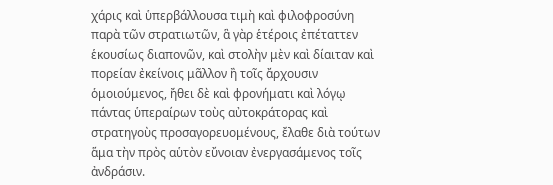χάρις καὶ ὑπερβάλλουσα τιμὴ καὶ φιλοφροσύνη παρὰ τῶν στρατιωτῶν, ἃ γὰρ ἑτέροις ἐπέταττεν ἑκουσίως διαπονῶν, καὶ στολὴν μὲν καὶ δίαιταν καὶ πορείαν ἐκείνοις μᾶλλον ἢ τοῖς ἄρχουσιν ὁμοιούμενος, ἤθει δὲ καὶ φρονήματι καὶ λόγῳ πάντας ὑπεραίρων τοὺς αὐτοκράτορας καὶ στρατηγοὺς προσαγορευομένους, ἔλαθε διὰ τούτων ἅμα τὴν πρὸς αὑτὸν εὔνοιαν ἐνεργασάμενος τοῖς ἀνδράσιν.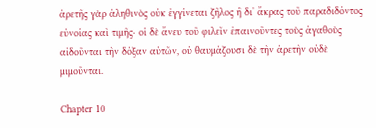ἀρετῆς γὰρ ἀληθινὸς οὐκ ἐγγίνεται ζῆλος ἢ διʼ ἄκρας τοῦ παραδιδόντος εὐνοίας καὶ τιμῆς· οἱ δὲ ἄνευ τοῦ φιλεῖν ἐπαινοῦντες τοὺς ἀγαθοὺς αἰδοῦνται τὴν δόξαν αὐτῶν, οὐ θαυμάζουσι δὲ τὴν ἀρετὴν οὐδὲ μιμοῦνται.

Chapter 10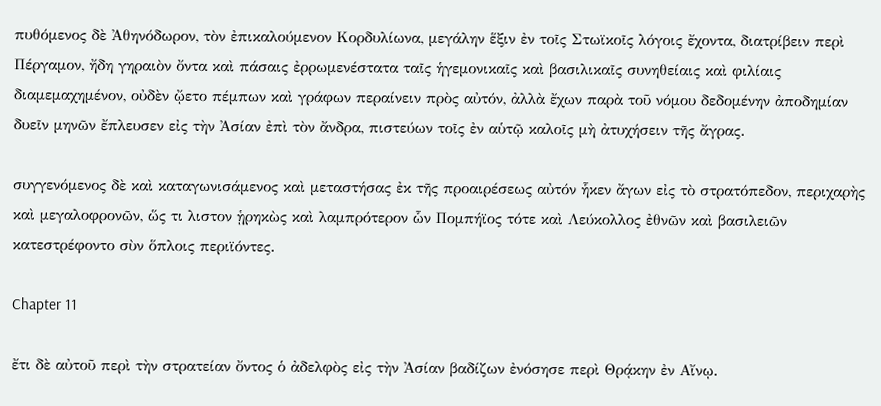πυθόμενος δὲ Ἀθηνόδωρον, τὸν ἐπικαλούμενον Κορδυλίωνα, μεγάλην ἕξιν ἐν τοῖς Στωϊκοῖς λόγοις ἔχοντα, διατρίβειν περὶ Πέργαμον, ἤδη γηραιὸν ὄντα καὶ πάσαις ἐρρωμενέστατα ταῖς ἡγεμονικαῖς καὶ βασιλικαῖς συνηθείαις καὶ φιλίαις διαμεμαχημένον, οὐδὲν ᾤετο πέμπων καὶ γράφων περαίνειν πρὸς αὐτόν, ἀλλὰ ἔχων παρὰ τοῦ νόμου δεδομένην ἀποδημίαν δυεῖν μηνῶν ἔπλευσεν εἰς τὴν Ἀσίαν ἐπὶ τὸν ἄνδρα, πιστεύων τοῖς ἐν αὑτῷ καλοῖς μὴ ἀτυχήσειν τῆς ἄγρας.

συγγενόμενος δὲ καὶ καταγωνισάμενος καὶ μεταστήσας ἐκ τῆς προαιρέσεως αὐτόν ἧκεν ἄγων εἰς τὸ στρατόπεδον, περιχαρὴς καὶ μεγαλοφρονῶν, ὥς τι λιστον ᾑρηκὼς καὶ λαμπρότερον ὧν Πομπήϊος τότε καὶ Λεύκολλος ἐθνῶν καὶ βασιλειῶν κατεστρέφοντο σὺν ὅπλοις περιϊόντες.

Chapter 11

ἔτι δὲ αὐτοῦ περὶ τὴν στρατείαν ὄντος ὁ ἀδελφὸς εἰς τὴν Ἀσίαν βαδίζων ἐνόσησε περὶ Θρᾴκην ἐν Αἴνῳ.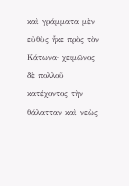καὶ γράμματα μὲν εὐθὺς ἧκε πρὸς τὸν Κάτωνα· χειμῶνος δὲ πολλοῦ κατέχοντος τὴν θάλατταν καὶ νεὼς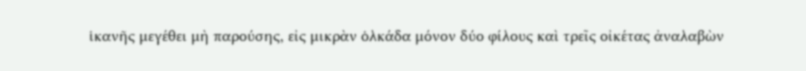ἱκανῆς μεγέθει μὴ παρούσης, εἰς μικρὰν ὁλκάδα μόνον δύο φίλους καὶ τρεῖς οἰκέτας ἀναλαβὼν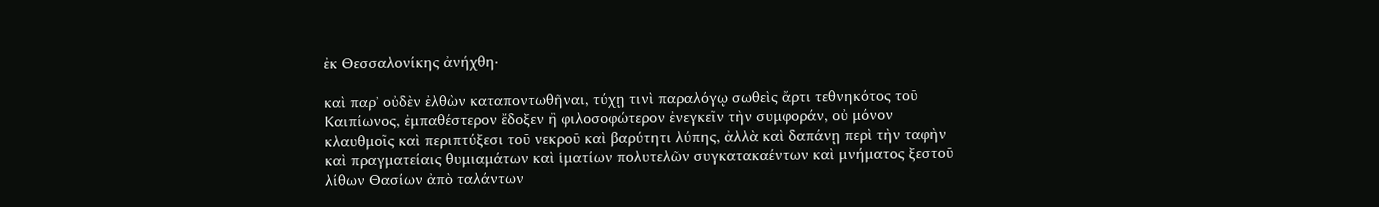ἐκ Θεσσαλονίκης ἀνήχθη·

καὶ παρʼ οὐδὲν ἐλθὼν καταποντωθῆναι, τύχῃ τινὶ παραλόγῳ σωθεὶς ἄρτι τεθνηκότος τοῦ Καιπίωνος, ἐμπαθέστερον ἔδοξεν ἢ φιλοσοφώτερον ἐνεγκεῖν τὴν συμφοράν, οὐ μόνον κλαυθμοῖς καὶ περιπτύξεσι τοῦ νεκροῦ καὶ βαρύτητι λύπης, ἀλλὰ καὶ δαπάνῃ περὶ τὴν ταφὴν καὶ πραγματείαις θυμιαμάτων καὶ ἱματίων πολυτελῶν συγκατακαέντων καὶ μνήματος ξεστοῦ λίθων Θασίων ἀπὸ ταλάντων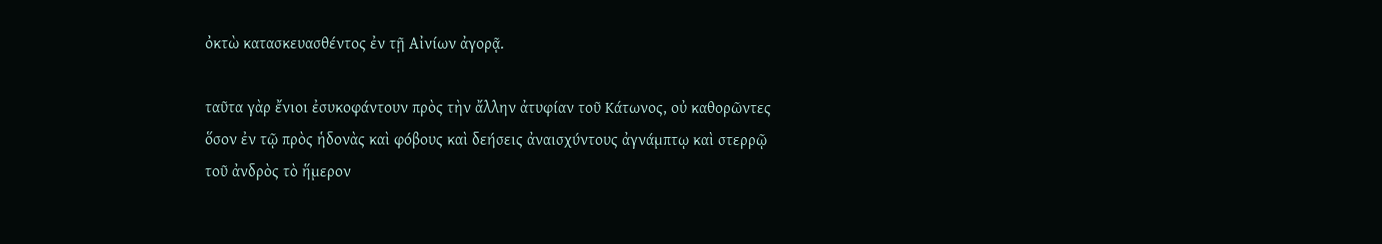ὀκτὼ κατασκευασθέντος ἐν τῇ Αἰνίων ἀγορᾷ.

ταῦτα γὰρ ἔνιοι ἐσυκοφάντουν πρὸς τὴν ἄλλην ἀτυφίαν τοῦ Κάτωνος, οὐ καθορῶντες ὅσον ἐν τῷ πρὸς ἡδονὰς καὶ φόβους καὶ δεήσεις ἀναισχύντους ἀγνάμπτῳ καὶ στερρῷ τοῦ ἀνδρὸς τὸ ἥμερον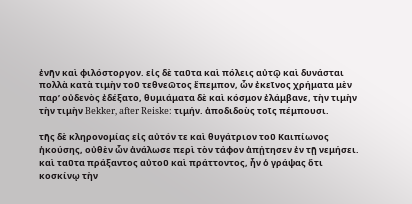ἐνῆν καὶ φιλόστοργον. εἰς δὲ ταῦτα καὶ πόλεις αὐτῷ καὶ δυνάσται πολλὰ κατὰ τιμὴν τοῦ τεθνεῶτος ἔπεμπον, ὧν ἐκεῖνος χρήματα μὲν παρʼ οὐδενὸς ἐδέξατο, θυμιάματα δὲ καὶ κόσμον ἐλάμβανε, τὴν τιμὴν τὴν τιμὴν Bekker, after Reiske: τιμήν. ἀποδιδοὺς τοῖς πέμπουσι.

τῆς δὲ κληρονομίας εἰς αὐτόν τε καὶ θυγάτριον τοῦ Καιπίωνος ἡκούσης, οὐθὲν ὧν ἀνάλωσε περὶ τὸν τάφον ἀπῄτησεν ἐν τῇ νεμήσει. καὶ ταῦτα πράξαντος αὐτοῦ καὶ πράττοντος, ἦν ὁ γράψας ὅτι κοσκίνῳ τὴν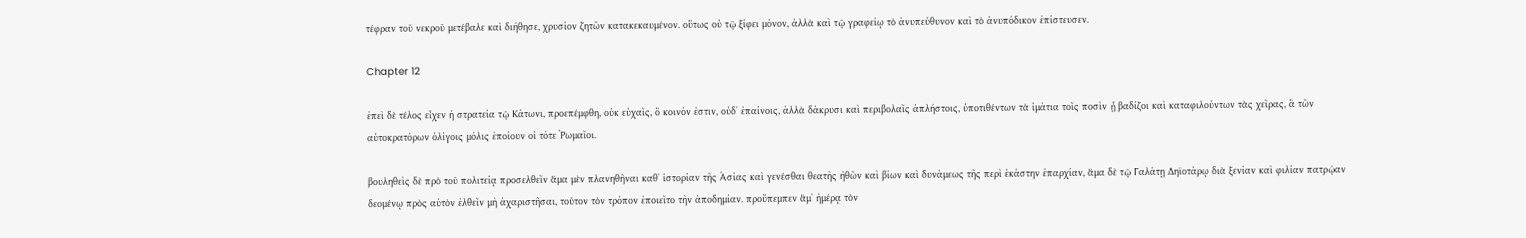τέφραν τοῦ νεκροῦ μετέβαλε καὶ διήθησε, χρυσίον ζητῶν κατακεκαυμένον. οὕτως οὐ τῷ ξίφει μόνον, ἀλλὰ καὶ τῷ γραφείῳ τὸ ἀνυπεύθυνον καὶ τὸ ἀνυπόδικον ἐπίστευσεν.

Chapter 12

ἐπεὶ δὲ τέλος εἶχεν ἡ στρατεία τῷ Κάτωνι, προεπέμφθη, οὐκ εὐχαῖς, ὃ κοινόν ἐστιν, οὐδʼ ἐπαίνοις, ἀλλὰ δάκρυσι καὶ περιβολαῖς ἀπλήστοις, ὑποτιθέντων τὰ ἱμάτια τοῖς ποσὶν ᾗ βαδίζοι καὶ καταφιλούντων τὰς χεῖρας, ἃ τῶν αὐτοκρατόρων ὀλίγοις μόλις ἐποίουν οἱ τότε Ῥωμαῖοι.

βουληθεὶς δὲ πρὸ τοῦ πολιτείᾳ προσελθεῖν ἅμα μὲν πλανηθῆναι καθʼ ἱστορίαν τῆς Ἀσίας καὶ γενέσθαι θεατὴς ἠθῶν καὶ βίων καὶ δυνάμεως τῆς περὶ ἑκάστην ἐπαρχίαν, ἅμα δὲ τῷ Γαλάτῃ Δηϊοτάρῳ διὰ ξενίαν καὶ φιλίαν πατρῴαν δεομένῳ πρὸς αὐτὸν ἐλθεῖν μὴ ἀχαριστῆσαι, τοῦτον τὸν τρόπον ἐποιεῖτο τὴν ἀποδημίαν. προὔπεμπεν ἅμʼ ἡμέρᾳ τὸν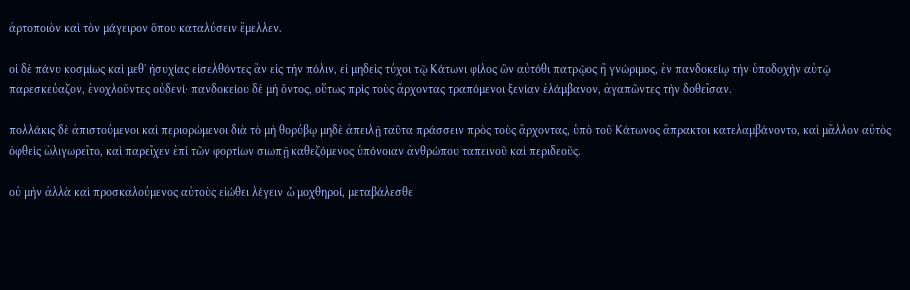ἀρτοποιὸν καὶ τὸν μάγειρον ὅπου καταλύσειν ἔμελλεν.

οἱ δὲ πάνυ κοσμίως καὶ μεθʼ ἡσυχίας εἰσελθόντες ἂν εἰς τὴν πόλιν, εἰ μηδεὶς τύχοι τῷ Κάτωνι φίλος ὢν αὐτόθι πατρῷος ἢ γνώριμος, ἐν πανδοκείῳ τὴν ὑποδοχὴν αὐτῷ παρεσκεύαζον, ἐνοχλοῦντες οὐδενί· πανδοκείου δὲ μὴ ὄντος, οὕτως πρὶς τοὺς ἄρχοντας τραπόμενοι ξενίαν ἐλάμβανον, ἀγαπῶντες τὴν δοθεῖσαν.

πολλάκις δὲ ἀπιστούμενοι καὶ περιορώμενοι διὰ τὸ μὴ θορύβῳ μηδὲ ἀπειλῇ ταῦτα πράσσειν πρὸς τοὺς ἄρχοντας, ὑπὸ τοῦ Κάτωνος ἄπρακτοι κατελαμβάνοντο, καὶ μᾶλλον αὐτὸς ὀφθεὶς ὠλιγωρεῖτο, καὶ παρεῖχεν ἐπὶ τῶν φορτίων σιωπῇ καθεζόμενος ὑπόνοιαν ἀνθρώπου ταπεινοῦ καὶ περιδεοῦς.

οὐ μὴν ἀλλὰ καὶ προσκαλούμενος αὐτοὺς εἰώθει λέγειν ὦ μοχθηροί, μεταβάλεσθε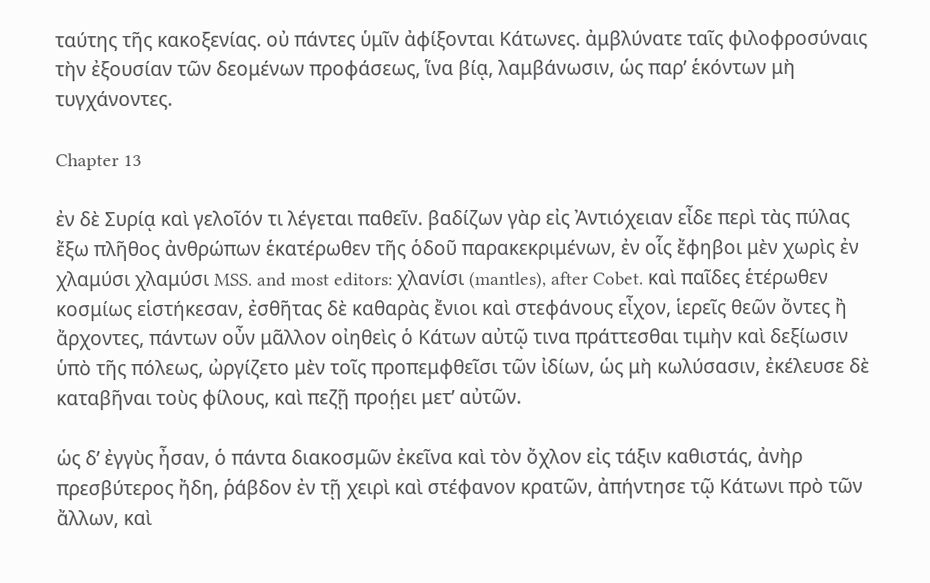ταύτης τῆς κακοξενίας. οὐ πάντες ὑμῖν ἀφίξονται Κάτωνες. ἀμβλύνατε ταῖς φιλοφροσύναις τὴν ἐξουσίαν τῶν δεομένων προφάσεως, ἵνα βίᾳ, λαμβάνωσιν, ὡς παρʼ ἑκόντων μὴ τυγχάνοντες.

Chapter 13

ἐν δὲ Συρίᾳ καὶ γελοῖόν τι λέγεται παθεῖν. βαδίζων γὰρ εἰς Ἀντιόχειαν εἶδε περὶ τὰς πύλας ἔξω πλῆθος ἀνθρώπων ἑκατέρωθεν τῆς ὁδοῦ παρακεκριμένων, ἐν οἷς ἔφηβοι μὲν χωρὶς ἐν χλαμύσι χλαμύσι MSS. and most editors: χλανίσι (mantles), after Cobet. καὶ παῖδες ἑτέρωθεν κοσμίως εἱστήκεσαν, ἐσθῆτας δὲ καθαρὰς ἔνιοι καὶ στεφάνους εἶχον, ἱερεῖς θεῶν ὄντες ἢ ἄρχοντες, πάντων οὖν μᾶλλον οἰηθεὶς ὁ Κάτων αὐτῷ τινα πράττεσθαι τιμὴν καὶ δεξίωσιν ὑπὸ τῆς πόλεως, ὠργίζετο μὲν τοῖς προπεμφθεῖσι τῶν ἰδίων, ὡς μὴ κωλύσασιν, ἐκέλευσε δὲ καταβῆναι τοὺς φίλους, καὶ πεζῇ προῄει μετʼ αὐτῶν.

ὡς δʼ ἐγγὺς ἦσαν, ὁ πάντα διακοσμῶν ἐκεῖνα καὶ τὸν ὄχλον εἰς τάξιν καθιστάς, ἀνὴρ πρεσβύτερος ἤδη, ῥάβδον ἐν τῇ χειρὶ καὶ στέφανον κρατῶν, ἀπήντησε τῷ Κάτωνι πρὸ τῶν ἄλλων, καὶ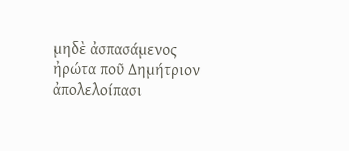μηδὲ ἀσπασάμενος ἠρώτα ποῦ Δημήτριον ἀπολελοίπασι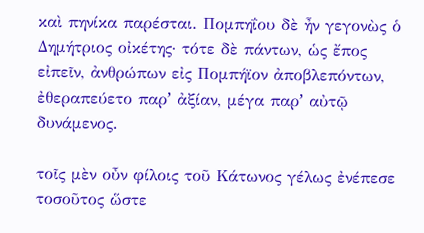καὶ πηνίκα παρέσται. Πομπηΐου δὲ ἦν γεγονὼς ὁ Δημήτριος οἰκέτης· τότε δὲ πάντων, ὡς ἔπος εἰπεῖν, ἀνθρώπων εἰς Πομπήϊον ἀποβλεπόντων, ἐθεραπεύετο παρʼ ἀξίαν, μέγα παρʼ αὐτῷ δυνάμενος.

τοῖς μὲν οὖν φίλοις τοῦ Κάτωνος γέλως ἐνέπεσε τοσοῦτος ὥστε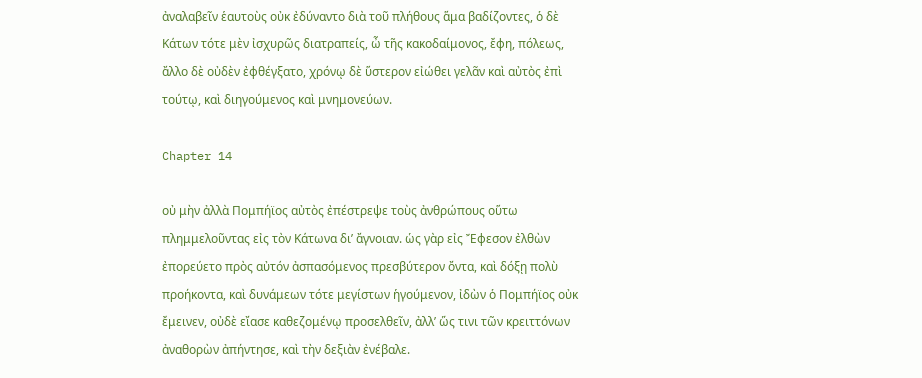ἀναλαβεῖν ἑαυτοὺς οὐκ ἐδύναντο διὰ τοῦ πλήθους ἅμα βαδίζοντες, ὁ δὲ Κάτων τότε μὲν ἰσχυρῶς διατραπείς, ὦ τῆς κακοδαίμονος, ἔφη, πόλεως, ἄλλο δὲ οὐδὲν ἐφθέγξατο, χρόνῳ δὲ ὕστερον εἰώθει γελᾶν καὶ αὐτὸς ἐπὶ τούτῳ, καὶ διηγούμενος καὶ μνημονεύων.

Chapter 14

οὐ μὴν ἀλλὰ Πομπήϊος αὐτὸς ἐπέστρεψε τοὺς ἀνθρώπους οὕτω πλημμελοῦντας εἰς τὸν Κάτωνα διʼ ἄγνοιαν. ὡς γὰρ εἰς Ἔφεσον ἐλθὼν ἐπορεύετο πρὸς αὐτόν ἀσπασόμενος πρεσβύτερον ὄντα, καὶ δόξῃ πολὺ προήκοντα, καὶ δυνάμεων τότε μεγίστων ἡγούμενον, ἰδὼν ὁ Πομπήϊος οὐκ ἔμεινεν, οὐδὲ εἴασε καθεζομένῳ προσελθεῖν, ἀλλʼ ὥς τινι τῶν κρειττόνων ἀναθορὼν ἀπήντησε, καὶ τὴν δεξιὰν ἐνέβαλε.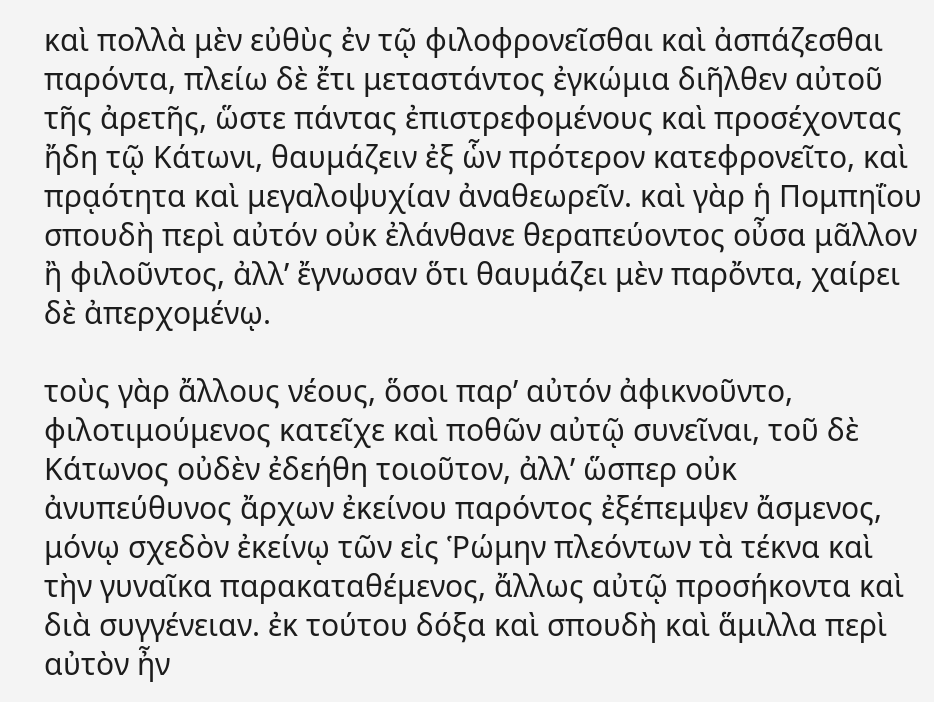καὶ πολλὰ μὲν εὐθὺς ἐν τῷ φιλοφρονεῖσθαι καὶ ἀσπάζεσθαι παρόντα, πλείω δὲ ἔτι μεταστάντος ἐγκώμια διῆλθεν αὐτοῦ τῆς ἀρετῆς, ὥστε πάντας ἐπιστρεφομένους καὶ προσέχοντας ἤδη τῷ Κάτωνι, θαυμάζειν ἐξ ὧν πρότερον κατεφρονεῖτο, καὶ πρᾳότητα καὶ μεγαλοψυχίαν ἀναθεωρεῖν. καὶ γὰρ ἡ Πομπηΐου σπουδὴ περὶ αὐτόν οὐκ ἐλάνθανε θεραπεύοντος οὖσα μᾶλλον ἢ φιλοῦντος, ἀλλʼ ἔγνωσαν ὅτι θαυμάζει μὲν παρὄντα, χαίρει δὲ ἀπερχομένῳ.

τοὺς γὰρ ἄλλους νέους, ὅσοι παρʼ αὐτόν ἀφικνοῦντο, φιλοτιμούμενος κατεῖχε καὶ ποθῶν αὐτῷ συνεῖναι, τοῦ δὲ Κάτωνος οὐδὲν ἐδεήθη τοιοῦτον, ἀλλʼ ὥσπερ οὐκ ἀνυπεύθυνος ἄρχων ἐκείνου παρόντος ἐξέπεμψεν ἄσμενος, μόνῳ σχεδὸν ἐκείνῳ τῶν εἰς Ῥώμην πλεόντων τὰ τέκνα καὶ τὴν γυναῖκα παρακαταθέμενος, ἄλλως αὐτῷ προσήκοντα καὶ διὰ συγγένειαν. ἐκ τούτου δόξα καὶ σπουδὴ καὶ ἅμιλλα περὶ αὐτὸν ἦν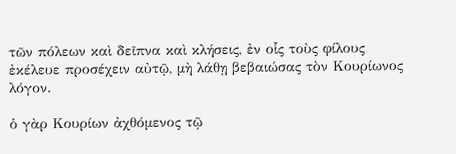τῶν πόλεων καὶ δεῖπνα καὶ κλήσεις, ἐν οἷς τοὺς φίλους ἐκέλευε προσέχειν αὐτῷ, μὴ λάθῃ βεβαιώσας τὸν Κουρίωνος λόγον.

ὁ γὰρ Κουρίων ἀχθόμενος τῷ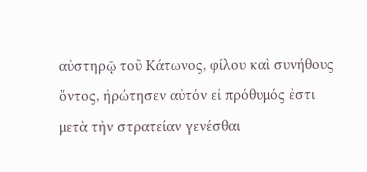αὐστηρῷ τοῦ Κάτωνος, φίλου καὶ συνήθους ὄντος, ἠρώτησεν αὐτόν εἰ πρόθυμός ἐστι μετὰ τὴν στρατείαν γενέσθαι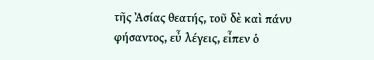τῆς Ἀσίας θεατής, τοῦ δὲ καὶ πάνυ φήσαντος, εὖ λέγεις, εἶπεν ὁ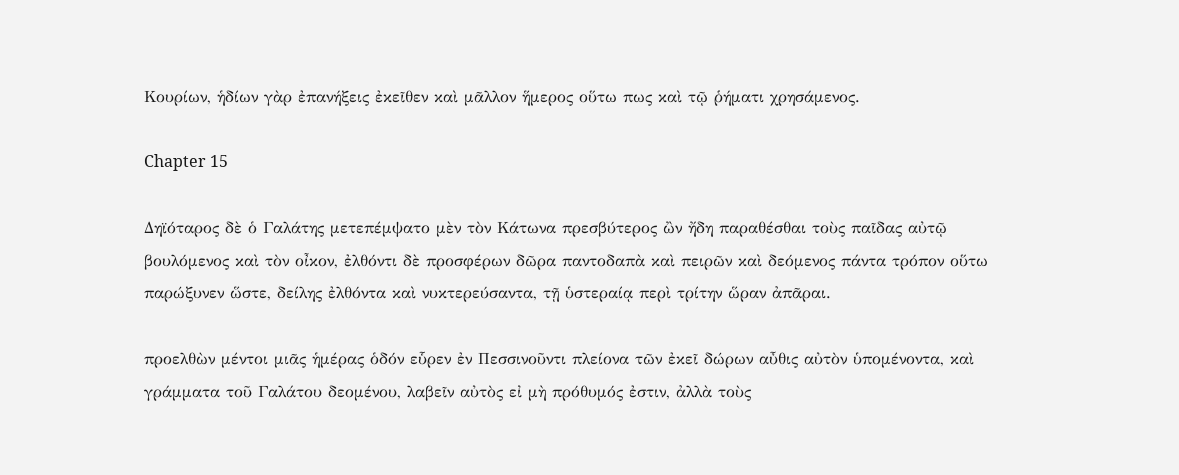Κουρίων, ἡδίων γὰρ ἐπανήξεις ἐκεῖθεν καὶ μᾶλλον ἥμερος οὕτω πως καὶ τῷ ῥήματι χρησάμενος.

Chapter 15

Δηϊόταρος δὲ ὁ Γαλάτης μετεπέμψατο μὲν τὸν Κάτωνα πρεσβύτερος ὢν ἤδη παραθέσθαι τοὺς παῖδας αὐτῷ βουλόμενος καὶ τὸν οἶκον, ἐλθόντι δὲ προσφέρων δῶρα παντοδαπὰ καὶ πειρῶν καὶ δεόμενος πάντα τρόπον οὕτω παρώξυνεν ὥστε, δείλης ἐλθόντα καὶ νυκτερεύσαντα, τῇ ὑστεραίᾳ περὶ τρίτην ὥραν ἀπᾶραι.

προελθὼν μέντοι μιᾶς ἡμέρας ὁδόν εὗρεν ἐν Πεσσινοῦντι πλείονα τῶν ἐκεῖ δώρων αὖθις αὐτὸν ὑπομένοντα, καὶ γράμματα τοῦ Γαλάτου δεομένου, λαβεῖν αὐτὸς εἰ μὴ πρόθυμός ἐστιν, ἀλλὰ τοὺς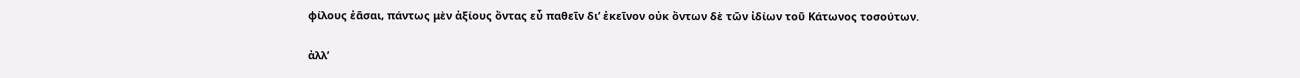φίλους ἐᾶσαι, πάντως μὲν ἀξίους ὄντας εὖ παθεῖν διʼ ἐκεῖνον οὐκ ὄντων δὲ τῶν ἰδίων τοῦ Κάτωνος τοσούτων.

ἀλλʼ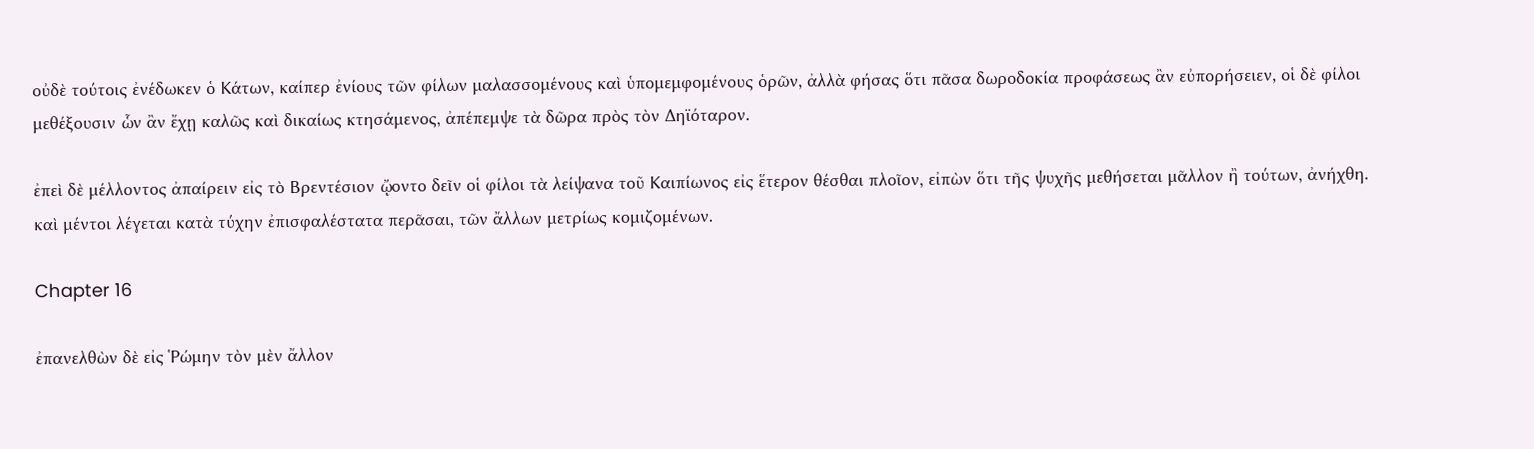οὐδὲ τούτοις ἐνέδωκεν ὁ Κάτων, καίπερ ἐνίους τῶν φίλων μαλασσομένους καὶ ὑπομεμφομένους ὁρῶν, ἀλλὰ φήσας ὅτι πᾶσα δωροδοκία προφάσεως ἂν εὐπορήσειεν, οἱ δὲ φίλοι μεθέξουσιν ὧν ἂν ἔχῃ καλῶς καὶ δικαίως κτησάμενος, ἀπέπεμψε τὰ δῶρα πρὸς τὸν Δηϊόταρον.

ἐπεὶ δὲ μέλλοντος ἀπαίρειν εἰς τὸ Βρεντέσιον ᾤοντο δεῖν οἱ φίλοι τὰ λείψανα τοῦ Καιπίωνος εἰς ἕτερον θέσθαι πλοῖον, εἰπὼν ὅτι τῆς ψυχῆς μεθήσεται μᾶλλον ἢ τούτων, ἀνήχθη. καὶ μέντοι λέγεται κατὰ τύχην ἐπισφαλέστατα περᾶσαι, τῶν ἄλλων μετρίως κομιζομένων.

Chapter 16

ἐπανελθὼν δὲ εἰς Ῥώμην τὸν μὲν ἄλλον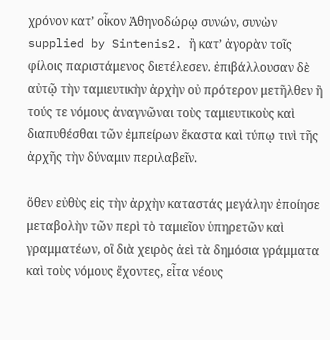χρόνον κατʼ οἶκον Ἀθηνοδώρῳ συνών, συνὼν supplied by Sintenis2. ἢ κατʼ ἀγορὰν τοῖς φίλοις παριστάμενος διετέλεσεν. ἐπιβάλλουσαν δὲ αὐτῷ τὴν ταμιευτικὴν ἀρχὴν οὐ πρότερον μετῆλθεν ἢ τούς τε νόμους ἀναγνῶναι τοὺς ταμιευτικοὺς καὶ διαπυθέσθαι τῶν ἐμπείρων ἕκαστα καὶ τύπῳ τινὶ τῆς ἀρχῆς τὴν δύναμιν περιλαβεῖν.

ὅθεν εὐθὺς εἰς τὴν ἀρχὴν καταστάς μεγάλην ἐποίησε μεταβολὴν τῶν περὶ τὸ ταμιεῖον ὑπηρετῶν καὶ γραμματέων, οἳ διὰ χειρὸς ἀεὶ τὰ δημόσια γράμματα καὶ τοὺς νόμους ἔχοντες, εἶτα νέους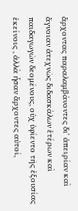ἄρχοντας παραλαμβάνοντες διʼ ἀπειρίαν καὶ ἄγνοιαν ἀτεχνῶς διδασκάλων ἑτέρων καὶ παιδαγωγῶν δεομένους, οὐχ ὑφίεντο τῆς ἐξουσίας ἐκείνοις , ἀλλὰ ἦσαν ἄρχοντες αὐτοί,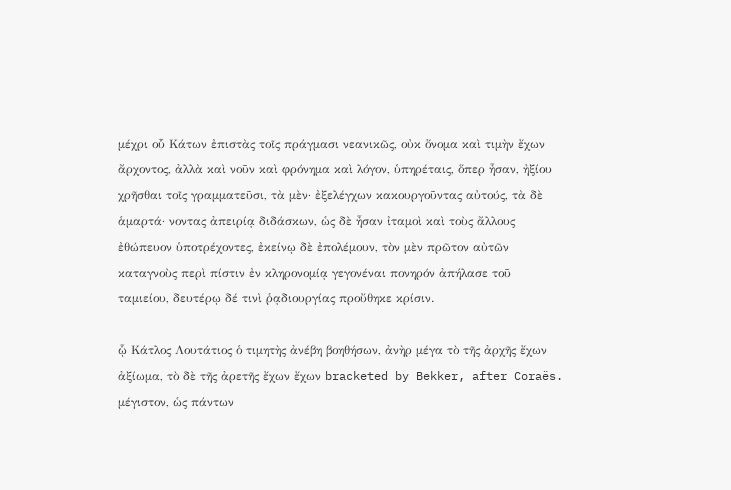μέχρι οὗ Κάτων ἐπιστὰς τοῖς πράγμασι νεανικῶς, οὐκ ὄνομα καὶ τιμὴν ἔχων ἄρχοντος, ἀλλὰ καὶ νοῦν καὶ φρόνημα καὶ λόγον, ὑπηρέταις, ὅπερ ἦσαν, ἠξίου χρῆσθαι τοῖς γραμματεῦσι, τὰ μὲν· ἐξελέγχων κακουργοῦντας αὐτούς, τὰ δὲ ἁμαρτά· νοντας ἀπειρίᾳ διδάσκων, ὡς δὲ ἦσαν ἰταμοὶ καὶ τοὺς ἄλλους ἐθώπευον ὑποτρέχοντες, ἐκείνῳ δὲ ἐπολέμουν, τὸν μὲν πρῶτον αὐτῶν καταγνοὺς περὶ πίστιν ἐν κληρονομίᾳ γεγονέναι πονηρόν ἀπήλασε τοῦ ταμιείου, δευτέρῳ δέ τινὶ ῥᾳδιουργίας προὔθηκε κρίσιν.

ᾧ Κάτλος Λουτάτιος ὁ τιμητὴς ἀνέβη βοηθήσων, ἀνὴρ μέγα τὸ τῆς ἀρχῆς ἔχων ἀξίωμα, τὸ δὲ τῆς ἀρετῆς ἔχων ἔχων bracketed by Bekker, after Coraës. μέγιστον, ὡς πάντων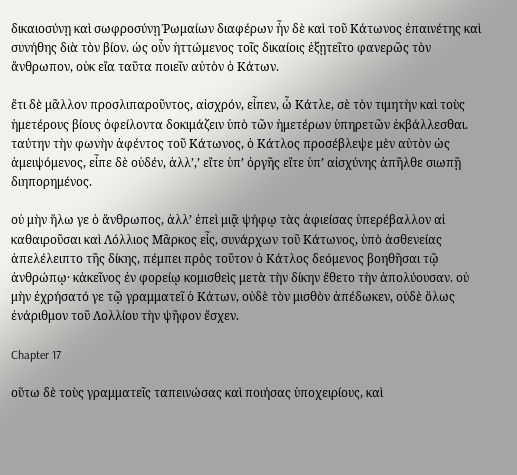δικαιοσύνῃ καὶ σωφροσύνῃ Ῥωμαίων διαφέρων ἦν δὲ καὶ τοῦ Κάτωνος ἐπαινέτης καὶ συνήθης διὰ τὸν βίον. ὡς οὖν ἡττώμενος τοῖς δικαίοις ἐξῃτεῖτο φανερῶς τὸν ἄνθρωπον, οὐκ εἴα ταῦτα ποιεῖν αὐτὸν ὁ Κάτων.

ἔτι δὲ μᾶλλον προσλιπαροῦντος, αἰσχρόν, εἶπεν, ὦ Κάτλε, σὲ τὸν τιμητὴν καὶ τοὺς ἡμετέρους βίους ὀφείλοντα δοκιμάζειν ὑπὸ τῶν ἡμετέρων ὑπηρετῶν ἐκβάλλεσθαι. ταύτην τὴν φωνὴν ἀφέντος τοῦ Κάτωνος, ὁ Κάτλος προσέβλεψε μὲν αὐτὸν ὡς ἀμειψόμενος, εἶπε δὲ οὐδέν, ἀλλʼ,ʼ εἴτε ὑπʼ ὀργῆς εἴτε ὑπʼ αἰσχύνης ἀπῆλθε σιωπῇ διηπορημένος.

οὐ μὴν ἥλω γε ὁ ἄνθρωπος, ἀλλʼ ἐπεὶ μιᾷ ψήφῳ τὰς ἀφιείσας ὑπερέβαλλον αἱ καθαιροῦσαι καὶ Λόλλιος Μᾶρκος εἷς, συνάρχων τοῦ Κάτωνος, ὑπὸ ἀσθενείας ἀπελέλειπτο τῆς δίκης, πέμπει πρὸς τοῦτον ὁ Κάτλος δεόμενος βοηθῆσαι τῷ ἀνθρώπῳ· κἀκεῖνος ἐν φορείῳ κομισθεὶς μετὰ τὴν δίκην ἔθετο τὴν ἀπολύουσαν. οὐ μὴν ἐχρήσατό γε τῷ γραμματεῖ ὁ Κάτων, οὐδὲ τὸν μισθὸν ἀπέδωκεν, οὐδὲ ὅλως ἐνάριθμον τοῦ Λολλίου τὴν ψῆφον ἔσχεν.

Chapter 17

οὕτω δὲ τοὺς γραμματεῖς ταπεινώσας καὶ ποιήσας ὑποχειρίους, καὶ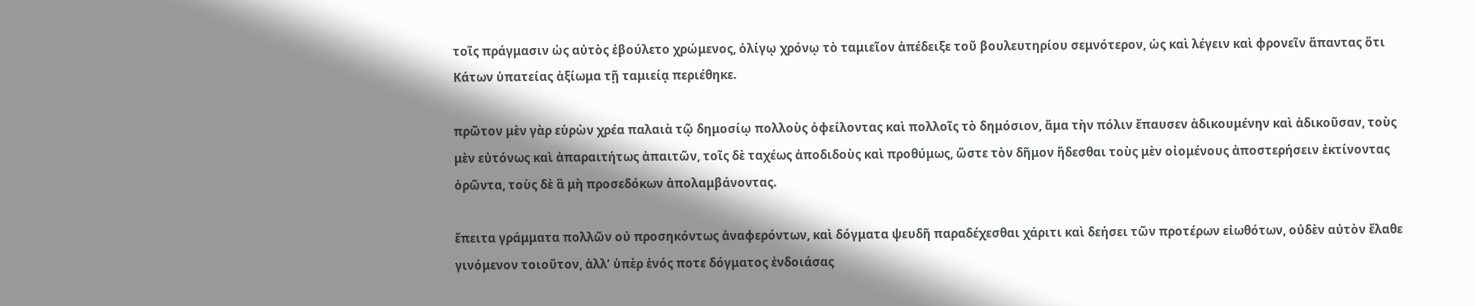τοῖς πράγμασιν ὡς αὐτὸς ἐβούλετο χρώμενος, ὀλίγῳ χρόνῳ τὸ ταμιεῖον ἀπέδειξε τοῦ βουλευτηρίου σεμνότερον, ὡς καὶ λέγειν καὶ φρονεῖν ἅπαντας ὅτι Κάτων ὑπατείας ἀξίωμα τῇ ταμιείᾳ περιέθηκε.

πρῶτον μὲν γὰρ εὑρὼν χρέα παλαιὰ τῷ δημοσίῳ πολλοὺς ὀφείλοντας καὶ πολλοῖς τὸ δημόσιον, ἅμα τὴν πόλιν ἔπαυσεν ἀδικουμένην καὶ ἀδικοῦσαν, τοὺς μὲν εὐτόνως καὶ ἀπαραιτήτως ἀπαιτῶν, τοῖς δὲ ταχέως ἀποδιδοὺς καὶ προθύμως, ὥστε τὸν δῆμον ἥδεσθαι τοὺς μὲν οἰομένους ἀποστερήσειν ἐκτίνοντας ὁρῶντα, τοὺς δὲ ἃ μὴ προσεδόκων ἀπολαμβάνοντας.

ἔπειτα γράμματα πολλῶν οὐ προσηκόντως ἀναφερόντων, καὶ δόγματα ψευδῆ παραδέχεσθαι χάριτι καὶ δεήσει τῶν προτέρων εἰωθότων, οὐδὲν αὐτὸν ἔλαθε γινόμενον τοιοῦτον, ἀλλʼ ὑπὲρ ἑνός ποτε δόγματος ἐνδοιάσας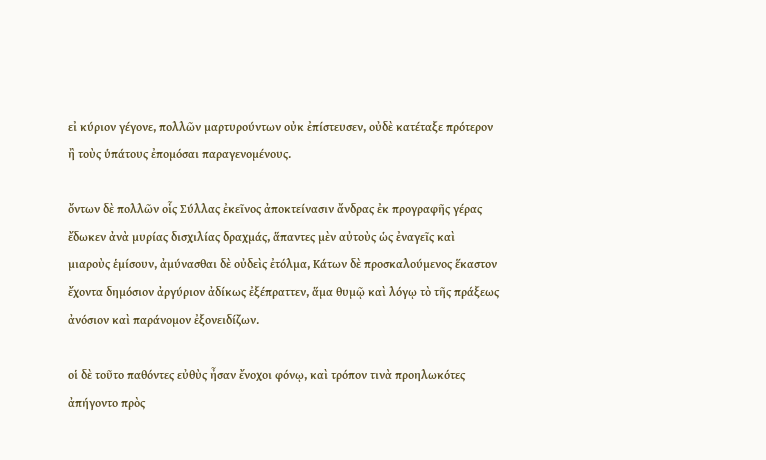εἰ κύριον γέγονε, πολλῶν μαρτυρούντων οὐκ ἐπίστευσεν, οὐδὲ κατέταξε πρότερον ἢ τοὺς ὑπάτους ἐπομόσαι παραγενομένους.

ὄντων δὲ πολλῶν οἷς Σύλλας ἐκεῖνος ἀποκτείνασιν ἄνδρας ἐκ προγραφῆς γέρας ἔδωκεν ἀνὰ μυρίας δισχιλίας δραχμάς, ἅπαντες μὲν αὐτοὺς ὡς ἐναγεῖς καὶ μιαροὺς ἑμίσουν, ἀμύνασθαι δὲ οὐδεὶς ἐτόλμα, Κάτων δὲ προσκαλούμενος ἕκαστον ἔχοντα δημόσιον ἀργύριον ἀδίκως ἐξέπραττεν, ἅμα θυμῷ καὶ λόγῳ τὸ τῆς πράξεως ἀνόσιον καὶ παράνομον ἐξονειδίζων.

οἱ δὲ τοῦτο παθόντες εὐθὺς ἦσαν ἔνοχοι φόνῳ, καὶ τρόπον τινὰ προηλωκότες ἀπήγοντο πρὸς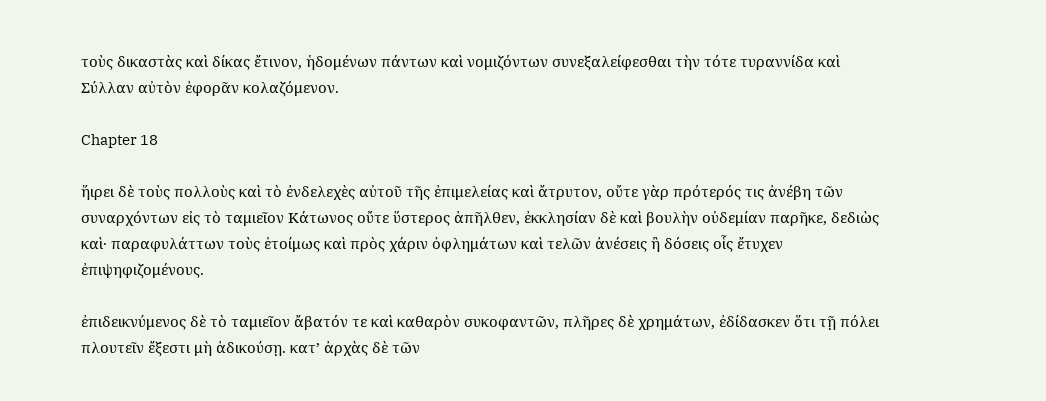τοὺς δικαστὰς καὶ δίκας ἔτινον, ἡδομένων πάντων καὶ νομιζόντων συνεξαλείφεσθαι τὴν τότε τυραννίδα καὶ Σύλλαν αὐτὸν ἐφορᾶν κολαζόμενον.

Chapter 18

ἥιρει δὲ τοὺς πολλοὺς καὶ τὸ ἐνδελεχὲς αὐτοῦ τῆς ἐπιμελείας καὶ ἄτρυτον, οὔτε γὰρ πρότερός τις ἀνέβη τῶν συναρχόντων εἰς τὸ ταμιεῖον Κάτωνος οὔτε ὕστερος ἀπῆλθεν, ἐκκλησίαν δὲ καὶ βουλὴν οὐδεμίαν παρῆκε, δεδιὼς καὶ· παραφυλάττων τοὺς ἑτοίμως καὶ πρὸς χάριν ὀφλημάτων καὶ τελῶν ἀνέσεις ἢ δόσεις οἷς ἔτυχεν ἐπιψηφιζομένους.

ἐπιδεικνύμενος δὲ τὸ ταμιεῖον ἄβατόν τε καὶ καθαρὸν συκοφαντῶν, πλῆρες δὲ χρημάτων, ἐδίδασκεν ὅτι τῇ πόλει πλουτεῖν ἔξεστι μὴ ἀδικούσῃ. κατʼ ἀρχὰς δὲ τῶν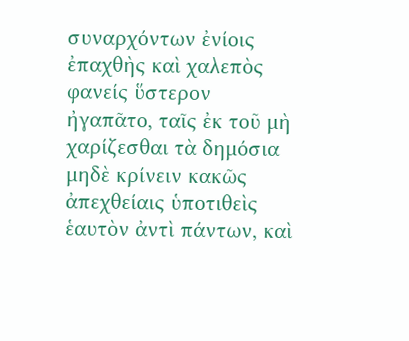συναρχόντων ἐνίοις ἐπαχθὴς καὶ χαλεπὸς φανείς ὕστερον ἠγαπᾶτο, ταῖς ἐκ τοῦ μὴ χαρίζεσθαι τὰ δημόσια μηδὲ κρίνειν κακῶς ἀπεχθείαις ὑποτιθεὶς ἑαυτὸν ἀντὶ πάντων, καὶ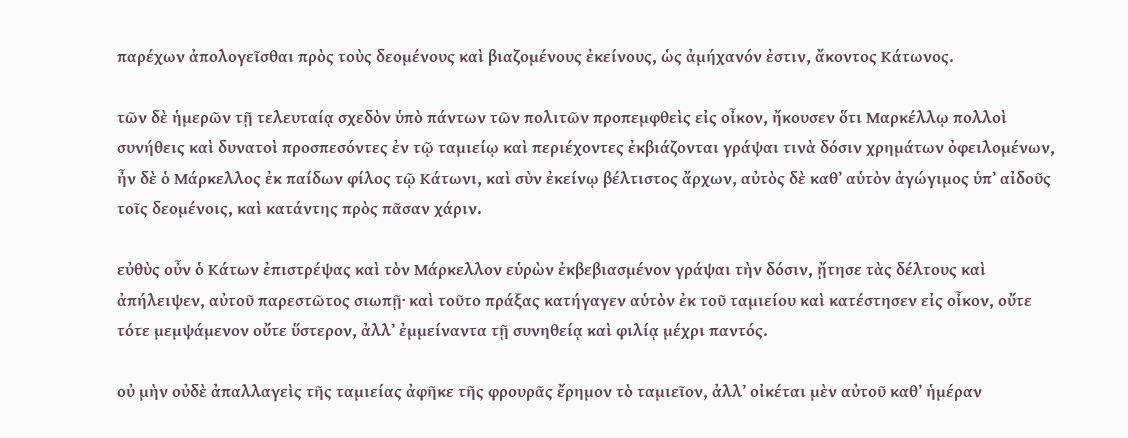παρέχων ἀπολογεῖσθαι πρὸς τοὺς δεομένους καὶ βιαζομένους ἐκείνους, ὡς ἀμήχανόν ἐστιν, ἄκοντος Κάτωνος.

τῶν δὲ ἡμερῶν τῇ τελευταίᾳ σχεδὸν ὑπὸ πάντων τῶν πολιτῶν προπεμφθεὶς εἰς οἶκον, ἤκουσεν ὅτι Μαρκέλλῳ πολλοὶ συνήθεις καὶ δυνατοὶ προσπεσόντες ἐν τῷ ταμιείῳ καὶ περιέχοντες ἐκβιάζονται γράψαι τινὰ δόσιν χρημάτων ὀφειλομένων, ἦν δὲ ὁ Μάρκελλος ἐκ παίδων φίλος τῷ Κάτωνι, καὶ σὺν ἐκείνῳ βέλτιστος ἄρχων, αὐτὸς δὲ καθʼ αὑτὸν ἀγώγιμος ὑπʼ αἰδοῦς τοῖς δεομένοις, καὶ κατάντης πρὸς πᾶσαν χάριν.

εὐθὺς οὖν ὁ Κάτων ἐπιστρέψας καὶ τὸν Μάρκελλον εὑρὼν ἐκβεβιασμένον γράψαι τὴν δόσιν, ᾔτησε τὰς δέλτους καὶ ἀπήλειψεν, αὐτοῦ παρεστῶτος σιωπῇ· καὶ τοῦτο πράξας κατήγαγεν αὑτὸν ἐκ τοῦ ταμιείου καὶ κατέστησεν εἰς οἶκον, οὔτε τότε μεμψάμενον οὔτε ὕστερον, ἀλλʼ ἐμμείναντα τῇ συνηθείᾳ καὶ φιλίᾳ μέχρι παντός.

οὐ μὴν οὐδὲ ἀπαλλαγεὶς τῆς ταμιείας ἀφῆκε τῆς φρουρᾶς ἔρημον τὸ ταμιεῖον, ἀλλʼ οἰκέται μὲν αὐτοῦ καθʼ ἡμέραν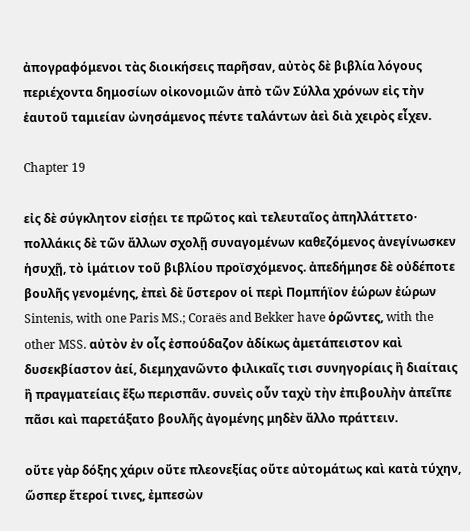ἀπογραφόμενοι τὰς διοικήσεις παρῆσαν, αὐτὸς δὲ βιβλία λόγους περιέχοντα δημοσίων οἰκονομιῶν ἀπὸ τῶν Σύλλα χρόνων εἰς τὴν ἑαυτοῦ ταμιείαν ὠνησάμενος πέντε ταλάντων ἀεὶ διὰ χειρὸς εἶχεν.

Chapter 19

εἰς δὲ σύγκλητον εἰσῄει τε πρῶτος καὶ τελευταῖος ἀπηλλάττετο· πολλάκις δὲ τῶν ἄλλων σχολῇ συναγομένων καθεζόμενος ἀνεγίνωσκεν ἡσυχῇ, τὸ ἱμάτιον τοῦ βιβλίου προϊσχόμενος. ἀπεδήμησε δὲ οὐδέποτε βουλῆς γενομένης, ἐπεὶ δὲ ὕστερον οἱ περὶ Πομπήϊον ἑώρων ἐώρων Sintenis, with one Paris MS.; Coraës and Bekker have ὁρῶντες, with the other MSS. αὐτὸν ἐν οἷς ἐσπούδαζον ἀδίκως ἀμετάπειστον καὶ δυσεκβίαστον ἀεί, διεμηχανῶντο φιλικαῖς τισι συνηγορίαις ἢ διαίταις ἢ πραγματείαις ἔξω περισπᾶν. συνεὶς οὖν ταχὺ τὴν ἐπιβουλὴν ἀπεῖπε πᾶσι καὶ παρετάξατο βουλῆς ἀγομένης μηδὲν ἄλλο πράττειν.

οὔτε γὰρ δόξης χάριν οὔτε πλεονεξίας οὔτε αὐτομάτως καὶ κατὰ τύχην, ὥσπερ ἕτεροί τινες, ἐμπεσὼν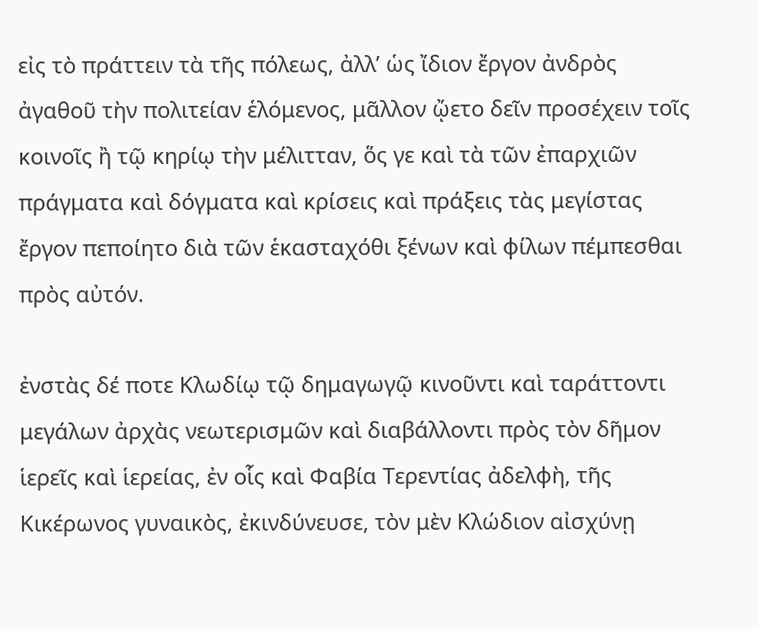εἰς τὸ πράττειν τὰ τῆς πόλεως, ἀλλʼ ὡς ἴδιον ἔργον ἀνδρὸς ἀγαθοῦ τὴν πολιτείαν ἑλόμενος, μᾶλλον ᾤετο δεῖν προσέχειν τοῖς κοινοῖς ἢ τῷ κηρίῳ τὴν μέλιτταν, ὅς γε καὶ τὰ τῶν ἐπαρχιῶν πράγματα καὶ δόγματα καὶ κρίσεις καὶ πράξεις τὰς μεγίστας ἔργον πεποίητο διὰ τῶν ἑκασταχόθι ξένων καὶ φίλων πέμπεσθαι πρὸς αὐτόν.

ἐνστὰς δέ ποτε Κλωδίῳ τῷ δημαγωγῷ κινοῦντι καὶ ταράττοντι μεγάλων ἀρχὰς νεωτερισμῶν καὶ διαβάλλοντι πρὸς τὸν δῆμον ἱερεῖς καὶ ἱερείας, ἐν οἷς καὶ Φαβία Τερεντίας ἀδελφὴ, τῆς Κικέρωνος γυναικὸς, ἐκινδύνευσε, τὸν μὲν Κλώδιον αἰσχύνῃ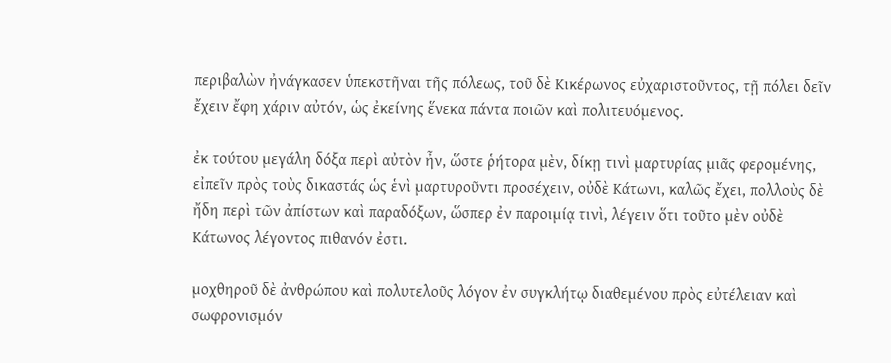περιβαλὼν ἠνάγκασεν ὑπεκστῆναι τῆς πόλεως, τοῦ δὲ Κικέρωνος εὐχαριστοῦντος, τῇ πόλει δεῖν ἔχειν ἔφη χάριν αὐτόν, ὡς ἐκείνης ἕνεκα πάντα ποιῶν καὶ πολιτευόμενος.

ἐκ τούτου μεγάλη δόξα περὶ αὐτὸν ἦν, ὥστε ῥήτορα μὲν, δίκῃ τινὶ μαρτυρίας μιᾶς φερομένης, εἰπεῖν πρὸς τοὺς δικαστάς ὡς ἑνὶ μαρτυροῦντι προσέχειν, οὐδὲ Κάτωνι, καλῶς ἔχει, πολλοὺς δὲ ἤδη περὶ τῶν ἀπίστων καὶ παραδόξων, ὥσπερ ἐν παροιμίᾳ τινὶ, λέγειν ὅτι τοῦτο μὲν οὐδὲ Κάτωνος λέγοντος πιθανόν ἐστι.

μοχθηροῦ δὲ ἀνθρώπου καὶ πολυτελοῦς λόγον ἐν συγκλήτῳ διαθεμένου πρὸς εὐτέλειαν καὶ σωφρονισμόν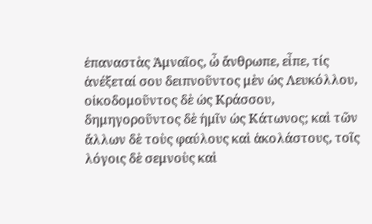ἐπαναστὰς Ἀμναῖος, ὦ ἄνθρωπε, εἶπε, τίς ἀνέξεταί σου δειπνοῦντος μὲν ὡς Λευκόλλου, οἰκοδομοῦντος δὲ ὡς Κράσσου, δημηγοροῦντος δὲ ἡμῖν ὡς Κάτωνος; καὶ τῶν ἄλλων δὲ τοὺς φαύλους καὶ ἀκολάστους, τοῖς λόγοις δὲ σεμνοὺς καὶ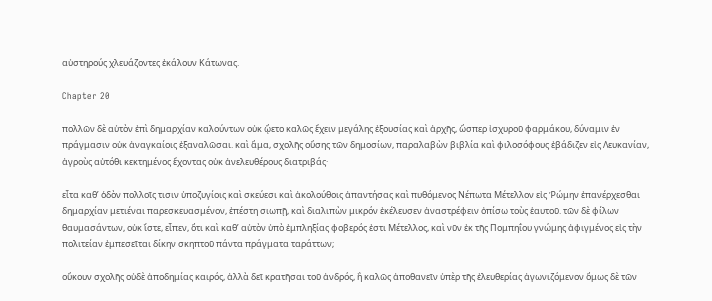αὐστηρούς χλευάζοντες ἐκάλουν Κάτωνας.

Chapter 20

πολλῶν δὲ αὑτὸν ἐπὶ δημαρχίαν καλούντων οὐκ ᾤετο καλῶς ἔχειν μεγάλης ἐξουσίας καὶ ἀρχῆς, ὥσπερ ἰσχυροῦ φαρμάκου, δύναμιν ἐν πράγμασιν οὐκ ἀναγκαίοις ἐξαναλῶσαι. καὶ ἅμα, σχολῆς οὔσης τῶν δημοσίων, παραλαβὼν βιβλία καὶ φιλοσόφους ἐβάδιζεν εἰς Λευκανίαν, ἀγροὺς αὐτόθι κεκτημένος ἔχοντας οὐκ ἀνελευθέρους διατριβάς·

εἶτα καθʼ ὁδὸν πολλοῖς τισιν ὑποζυγίοις καὶ σκεύεσι καὶ ἀκολούθοις ἀπαντήσας καὶ πυθόμενος Νέπωτα Μέτελλον εἰς Ῥώμην ἐπανέρχεσθαι δημαρχίαν μετιέναι παρεσκευασμένον, ἐπέστη σιωπῇ, καὶ διαλιπὼν μικρόν ἐκέλευσεν ἀναστρέφειν ὀπίσω τοὺς ἑαυτοῦ. τῶν δὲ φίλων θαυμασάντων, οὐκ ἴστε, εἶπεν, ὅτι καὶ καθʼ αὑτὸν ὑπὸ ἐμπληξίας φοβερός ἐστι Μέτελλος, καὶ νῦν ἐκ τῆς Πομπηΐου γνώμης ἀφιγμένος εἰς τὴν πολιτείαν ἐμπεσεῖται δίκην σκηπτοῦ πάντα πράγματα ταράττων;

οὔκουν σχολῆς οὐδὲ ἀποδημίας καιρός, ἀλλὰ δεῖ κρατῆσαι τοῦ ἀνδρός, ἢ καλῶς ἀποθανεῖν ὑπὲρ τῆς ἐλευθερίας ἀγωνιζόμενον ὅμως δὲ τῶν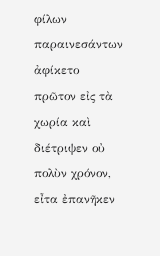φίλων παραινεσάντων ἀφίκετο πρῶτον εἰς τὰ χωρία καὶ διέτριψεν οὐ πολὺν χρόνον, εἶτα ἐπανῆκεν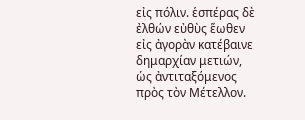εἰς πόλιν. ἑσπέρας δὲ ἐλθών εὐθὺς ἕωθεν εἰς ἀγορὰν κατέβαινε δημαρχίαν μετιών, ὡς ἀντιταξόμενος πρὸς τὸν Μέτελλον.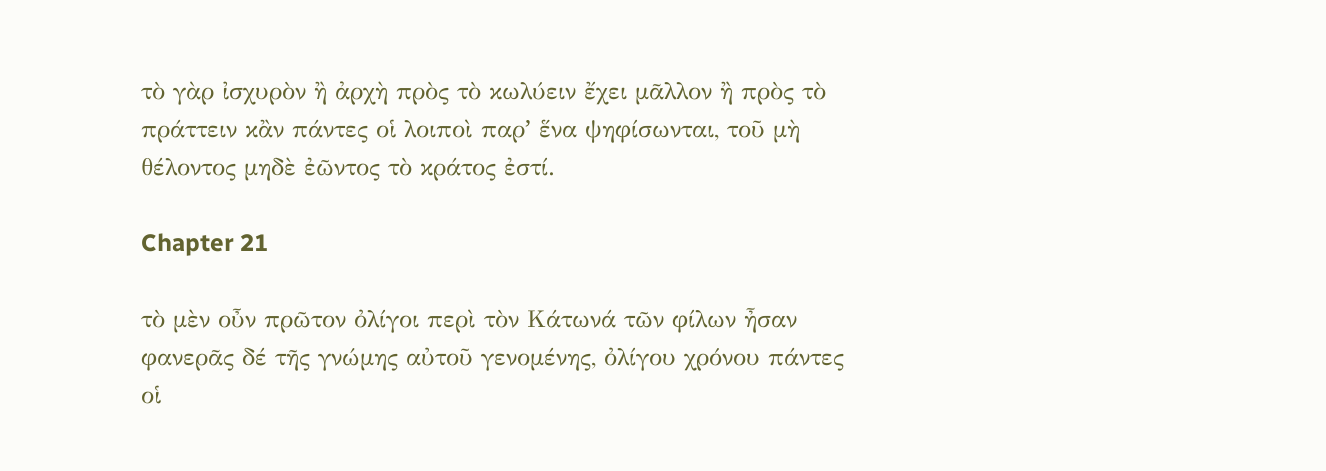τὸ γὰρ ἰσχυρὸν ἢ ἀρχὴ πρὸς τὸ κωλύειν ἔχει μᾶλλον ἢ πρὸς τὸ πράττειν κἂν πάντες οἱ λοιποὶ παρʼ ἕνα ψηφίσωνται, τοῦ μὴ θέλοντος μηδὲ ἐῶντος τὸ κράτος ἐστί.

Chapter 21

τὸ μὲν οὖν πρῶτον ὀλίγοι περὶ τὸν Κάτωνά τῶν φίλων ἦσαν φανερᾶς δέ τῆς γνώμης αὐτοῦ γενομένης, ὀλίγου χρόνου πάντες οἱ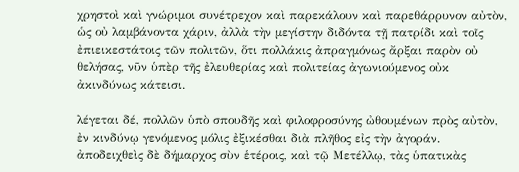χρηστοὶ καὶ γνώριμοι συνέτρεχον καὶ παρεκάλουν καὶ παρεθάρρυνον αὐτὸν, ὡς οὐ λαμβάνοντα χάριν, ἀλλὰ τὴν μεγίστην διδόντα τῇ πατρίδι καὶ τοῖς ἐπιεικεστάτοις τῶν πολιτῶν, ὅτι πολλάκις ἀπραγμόνως ἄρξαι παρὸν οὐ θελήσας, νῦν ὑπὲρ τῆς ἐλευθερίας καὶ πολιτείας ἀγωνιούμενος οὐκ ἀκινδύνως κάτεισι.

λέγεται δέ, πολλῶν ὑπὸ σπουδῆς καὶ φιλοφροσύνης ὠθουμένων πρὸς αὐτὸν, ἐν κινδύνῳ γενόμενος μόλις ἐξικέσθαι διὰ πλῆθος εἰς τὴν ἀγοράν. ἀποδειχθεὶς δὲ δήμαρχος σὺν ἑτέροις, καὶ τῷ Μετέλλῳ, τὰς ὑπατικὰς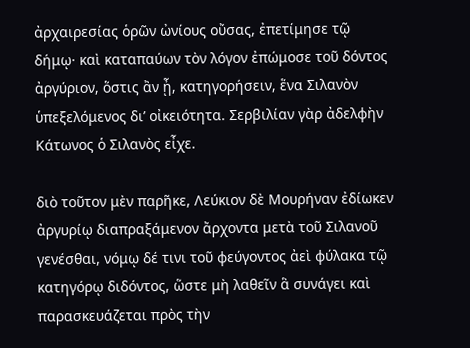ἀρχαιρεσίας ὁρῶν ὠνίους οὔσας, ἐπετίμησε τῷ δήμῳ· καὶ καταπαύων τὸν λόγον ἐπώμοσε τοῦ δόντος ἀργύριον, ὅστις ἂν ᾖ, κατηγορήσειν, ἕνα Σιλανὸν ὑπεξελόμενος διʼ οἰκειότητα. Σερβιλίαν γὰρ ἀδελφὴν Κάτωνος ὁ Σιλανὸς εἶχε.

διὸ τοῦτον μὲν παρῆκε, Λεύκιον δὲ Μουρήναν ἐδίωκεν ἀργυρίῳ διαπραξάμενον ἄρχοντα μετὰ τοῦ Σιλανοῦ γενέσθαι, νόμῳ δέ τινι τοῦ φεύγοντος ἀεὶ φύλακα τῷ κατηγόρῳ διδόντος, ὥστε μὴ λαθεῖν ἃ συνάγει καὶ παρασκευάζεται πρὸς τὴν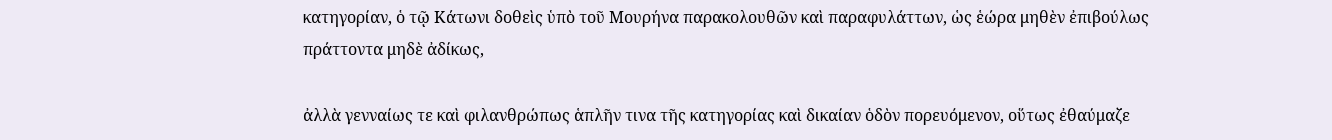κατηγορίαν, ὁ τῷ Κάτωνι δοθεὶς ὑπὸ τοῦ Μουρήνα παρακολουθῶν καὶ παραφυλάττων, ὡς ἑώρα μηθὲν ἐπιβούλως πράττοντα μηδὲ ἀδίκως,

ἀλλὰ γενναίως τε καὶ φιλανθρώπως ἁπλῆν τινα τῆς κατηγορίας καὶ δικαίαν ὁδὸν πορευόμενον, οὕτως ἐθαύμαζε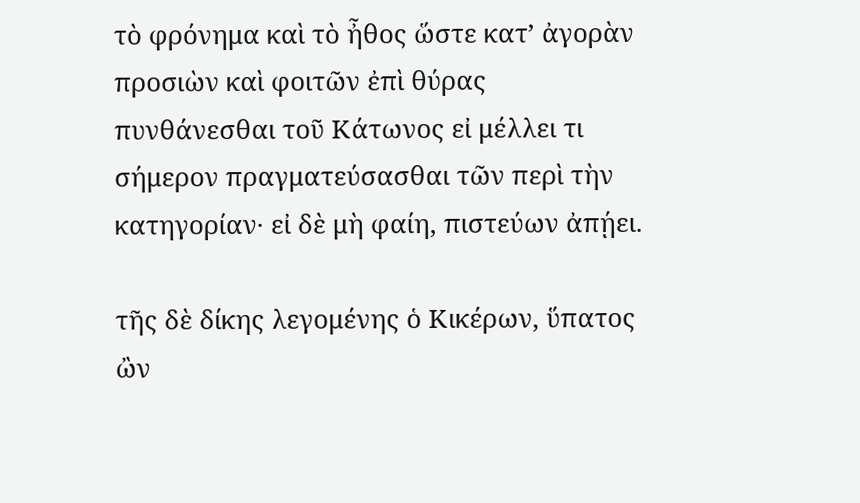τὸ φρόνημα καὶ τὸ ἦθος ὥστε κατʼ ἀγορὰν προσιὼν καὶ φοιτῶν ἐπὶ θύρας πυνθάνεσθαι τοῦ Κάτωνος εἰ μέλλει τι σήμερον πραγματεύσασθαι τῶν περὶ τὴν κατηγορίαν· εἰ δὲ μὴ φαίη, πιστεύων ἀπῄει.

τῆς δὲ δίκης λεγομένης ὁ Κικέρων, ὕπατος ὢν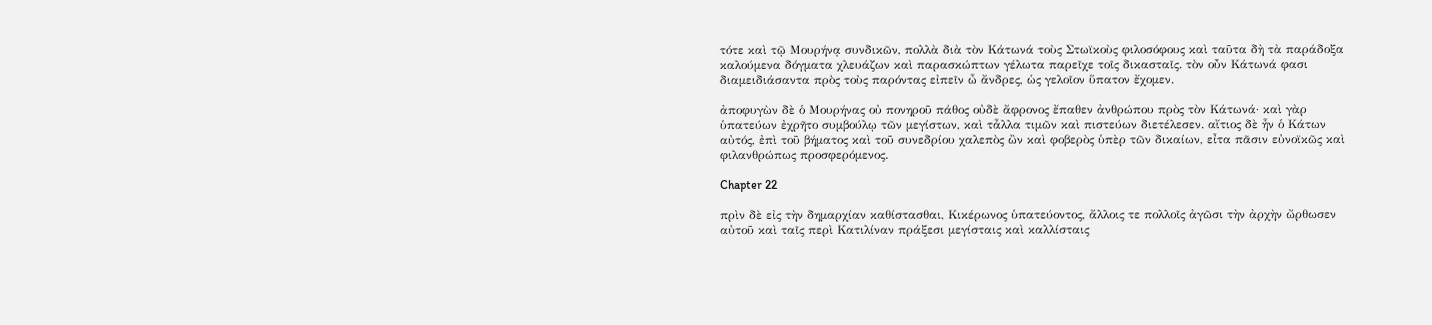τότε καὶ τῷ Μουρήνᾳ συνδικῶν, πολλὰ διὰ τὸν Κάτωνά τοὺς Στωϊκοὺς φιλοσόφους καὶ ταῦτα δὴ τὰ παράδοξα καλούμενα δόγματα χλευάζων καὶ παρασκώπτων γέλωτα παρεῖχε τοῖς δικασταῖς. τὸν οὖν Κάτωνά φασι διαμειδιάσαντα πρὸς τοὺς παρόντας εἰπεῖν ὦ ἄνδρες, ὡς γελοῖον ὕπατον ἔχομεν.

ἀποφυγὼν δὲ ὁ Μουρήνας οὐ πονηροῦ πάθος οὐδὲ ἄφρονος ἔπαθεν ἀνθρώπου πρὸς τὸν Κάτωνά· καὶ γὰρ ὑπατεύων ἐχρῆτο συμβούλῳ τῶν μεγίστων, καὶ τἆλλα τιμῶν καὶ πιστεύων διετέλεσεν. αἴτιος δὲ ἦν ὁ Κάτων αὐτός, ἐπὶ τοῦ βήματος καὶ τοῦ συνεδρίου χαλεπὸς ὢν καὶ φοβερὸς ὑπὲρ τῶν δικαίων, εἶτα πᾶσιν εὐνοϊκῶς καὶ φιλανθρώπως προσφερόμενος.

Chapter 22

πρὶν δὲ εἰς τὴν δημαρχίαν καθίστασθαι, Κικέρωνος ὑπατεύοντος, ἄλλοις τε πολλοῖς ἀγῶσι τὴν ἀρχὴν ὤρθωσεν αὐτοῦ καὶ ταῖς περὶ Κατιλίναν πράξεσι μεγίσταις καὶ καλλίσταις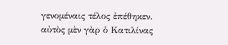γενομέναις τέλος ἐπέθηκεν. αὐτὸς μὲν γὰρ ὁ Κατιλίνας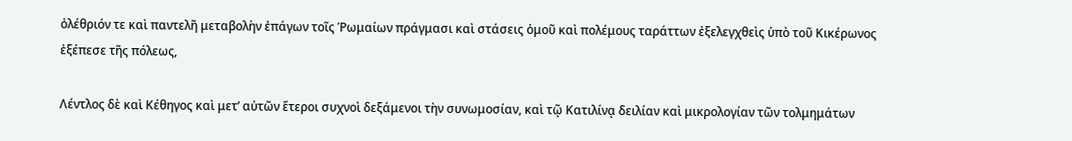ὀλέθριόν τε καὶ παντελῆ μεταβολὴν ἐπάγων τοῖς Ῥωμαίων πράγμασι καὶ στάσεις ὁμοῦ καὶ πολέμους ταράττων ἐξελεγχθεὶς ὑπὸ τοῦ Κικέρωνος ἐξέπεσε τῆς πόλεως,

Λέντλος δὲ καὶ Κέθηγος καὶ μετʼ αὐτῶν ἕτεροι συχνοὶ δεξάμενοι τὴν συνωμοσίαν, καὶ τῷ Κατιλίνᾳ δειλίαν καὶ μικρολογίαν τῶν τολμημάτων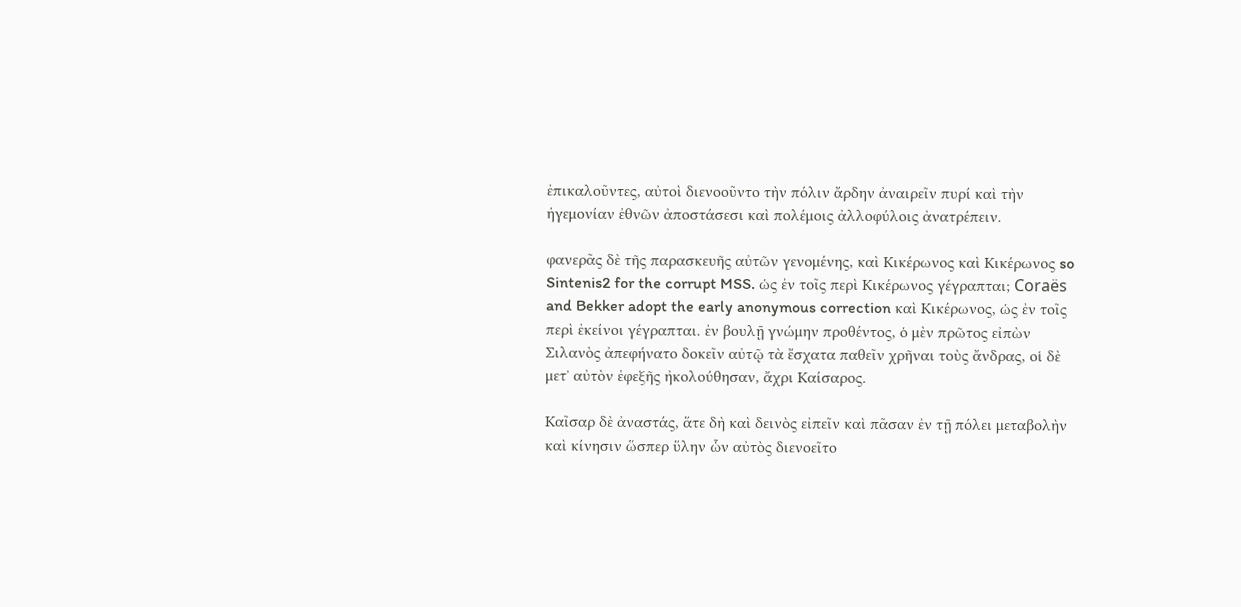ἐπικαλοῦντες, αὐτοὶ διενοοῦντο τὴν πόλιν ἄρδην ἀναιρεῖν πυρί καὶ τὴν ἡγεμονίαν ἐθνῶν ἀποστάσεσι καὶ πολέμοις ἀλλοφύλοις ἀνατρέπειν.

φανερᾶς δὲ τῆς παρασκευῆς αὐτῶν γενομένης, καὶ Κικέρωνος καὶ Κικέρωνος so Sintenis2 for the corrupt MSS. ὡς ἐν τοῖς περὶ Κικέρωνος γέγραπται; Coraës and Bekker adopt the early anonymous correction καὶ Κικέρωνος, ὡς ἐν τοῖς περὶ ἐκείνοι γέγραπται. ἐν βουλῇ γνώμην προθέντος, ὁ μὲν πρῶτος εἰπὼν Σιλανὸς ἀπεφήνατο δοκεῖν αὐτῷ τὰ ἔσχατα παθεῖν χρῆναι τοὺς ἄνδρας, οἱ δὲ μετʼ αὐτὸν ἐφεξῆς ἠκολούθησαν, ἄχρι Καίσαρος.

Καῖσαρ δὲ ἀναστάς, ἅτε δὴ καὶ δεινὸς εἰπεῖν καὶ πᾶσαν ἐν τῇ πόλει μεταβολὴν καὶ κίνησιν ὥσπερ ὕλην ὧν αὐτὸς διενοεῖτο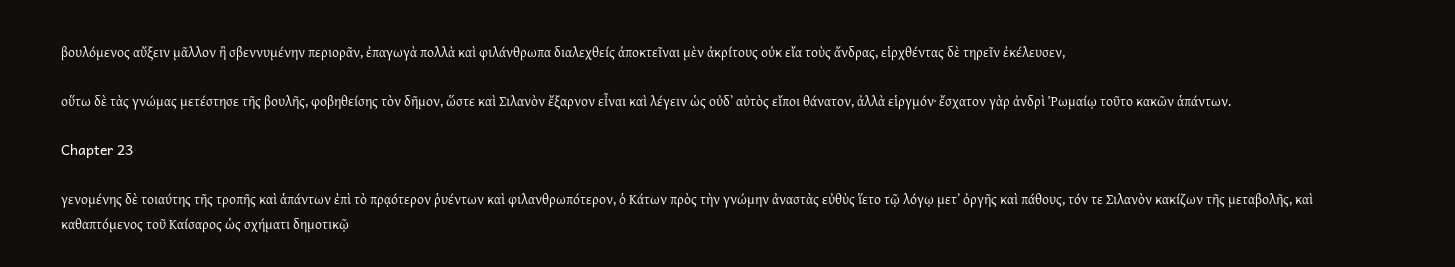βουλόμενος αὔξειν μᾶλλον ἢ σβεννυμένην περιορᾶν, ἐπαγωγὰ πολλὰ καὶ φιλάνθρωπα διαλεχθείς ἀποκτεῖναι μὲν ἀκρίτους οὐκ εἴα τοὺς ἄνδρας, εἱρχθέντας δὲ τηρεῖν ἐκέλευσεν,

οὕτω δὲ τὰς γνώμας μετέστησε τῆς βουλῆς, φοβηθείσης τὸν δῆμον, ὥστε καὶ Σιλανὸν ἔξαρνον εἶναι καὶ λέγειν ὡς οὐδʼ αὐτὸς εἴποι θάνατον, ἀλλὰ εἱργμόν· ἔσχατον γὰρ ἀνδρὶ Ῥωμαίῳ τοῦτο κακῶν ἁπάντων.

Chapter 23

γενομένης δὲ τοιαύτης τῆς τροπῆς καὶ ἁπάντων ἐπὶ τὸ πρᾳότερον ῥυέντων καὶ φιλανθρωπότερον, ὁ Κάτων πρὸς τὴν γνώμην ἀναστὰς εὐθὺς ἵετο τῷ λόγῳ μετʼ ὀργῆς καὶ πάθους, τόν τε Σιλανὸν κακίζων τῆς μεταβολῆς, καὶ καθαπτόμενος τοῦ Καίσαρος ὡς σχήματι δημοτικῷ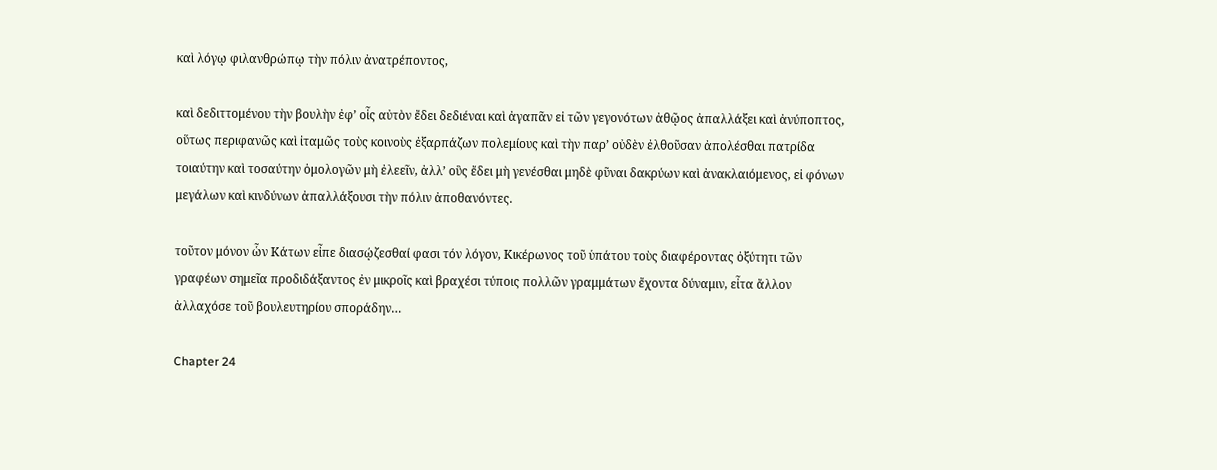καὶ λόγῳ φιλανθρώπῳ τὴν πόλιν ἀνατρέποντος,

καὶ δεδιττομένου τὴν βουλὴν ἐφʼ οἷς αὐτὸν ἔδει δεδιέναι καὶ ἀγαπᾶν εἰ τῶν γεγονότων ἀθῷος ἀπαλλάξει καὶ ἀνύποπτος, οὕτως περιφανῶς καὶ ἰταμῶς τοὺς κοινοὺς ἐξαρπάζων πολεμίους καὶ τὴν παρʼ οὐδὲν ἐλθοῦσαν ἀπολέσθαι πατρίδα τοιαύτην καὶ τοσαύτην ὁμολογῶν μὴ ἐλεεῖν, ἀλλʼ οὓς ἔδει μὴ γενέσθαι μηδὲ φῦναι δακρύων καὶ ἀνακλαιόμενος, εἰ φόνων μεγάλων καὶ κινδύνων ἀπαλλάξουσι τὴν πόλιν ἀποθανόντες.

τοῦτον μόνον ὧν Κάτων εἶπε διασῴζεσθαί φασι τόν λόγον, Κικέρωνος τοῦ ὑπάτου τοὺς διαφέροντας ὀξύτητι τῶν γραφέων σημεῖα προδιδάξαντος ἐν μικροῖς καὶ βραχέσι τύποις πολλῶν γραμμάτων ἔχοντα δύναμιν, εἶτα ἄλλον ἀλλαχόσε τοῦ βουλευτηρίου σποράδην…

Chapter 24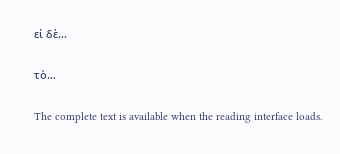εἰ δὲ…

τὸ…

The complete text is available when the reading interface loads.